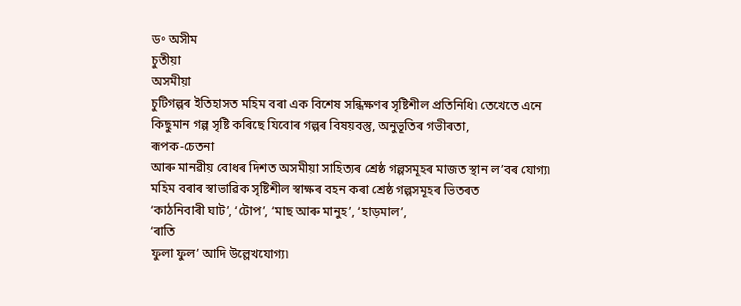ড॰ অসীম
চুতীয়া
অসমীয়া
চুটিগল্পৰ ইতিহাসত মহিম বৰা এক বিশেষ সন্ধিক্ষণৰ সৃষ্টিশীল প্ৰতিনিধি৷ তেখেতে এনে
কিছুমান গল্প সৃষ্টি কৰিছে যিবোৰ গল্পৰ বিষয়বস্তু, অনুভূতিৰ গভীৰতা,
ৰূপক-চেতনা
আৰু মানৱীয় বোধৰ দিশত অসমীয়া সাহিত্যৰ শ্ৰেষ্ঠ গল্পসমূহৰ মাজত স্থান ল’বৰ যোগ্য৷
মহিম বৰাৰ স্বাভাৱিক সৃষ্টিশীল স্বাক্ষৰ বহন কৰা শ্ৰেষ্ঠ গল্পসমূহৰ ভিতৰত
‘কাঠনিবাৰী ঘাট’, ‘টোপ’, ‘মাছ আৰু মানুহ’, ‘হাড়মাল’,
‘ৰাতি
ফুলা ফুল’ আদি উল্লেখযোগ্য৷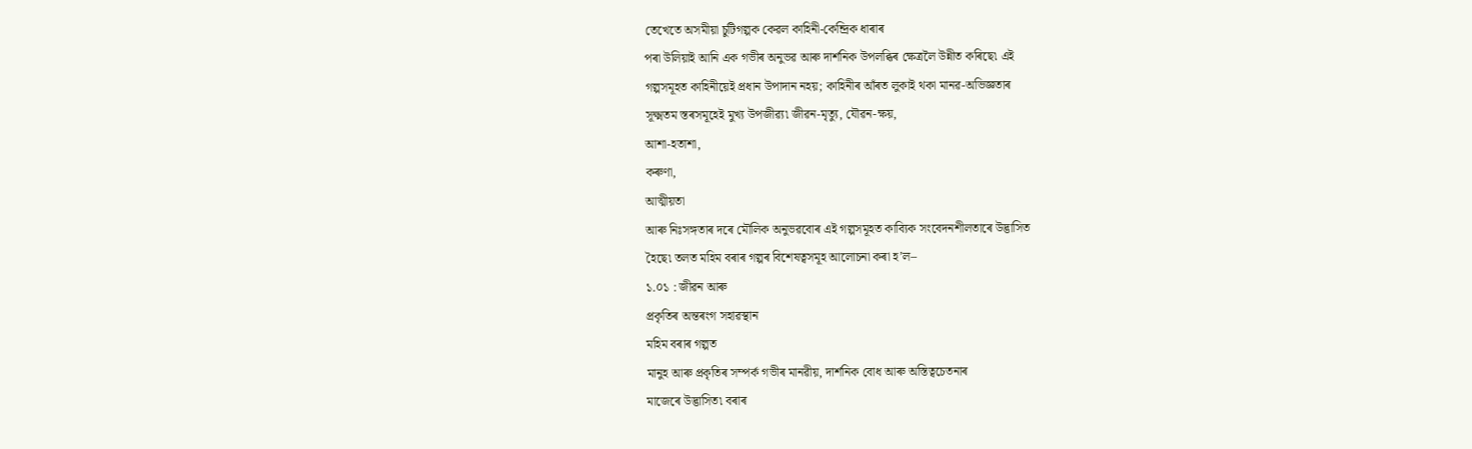তেখেতে অসমীয়া চুটিগল্পক কেৱল কাহিনী-কেন্দ্ৰিক ধাৰাৰ
পৰা উলিয়াই আনি এক গভীৰ অনুভৱ আৰু দাৰ্শনিক উপলব্ধিৰ ক্ষেত্ৰলৈ উন্নীত কৰিছে৷ এই
গল্পসমূহত কাহিনীয়েই প্ৰধান উপাদান নহয়; কাহিনীৰ আঁৰত লুকাই থকা মানৱ-অভিজ্ঞতাৰ
সূক্ষ্মতম স্তৰসমূহেই মুখ্য উপজীৱ্য৷ জীৱন-মৃত্যু, যৌৱন-ক্ষয়,
আশা-হতাশা,
কৰুণা,
আত্মীয়তা
আৰু নিঃসঙ্গতাৰ দৰে মৌলিক অনুভৱবোৰ এই গল্পসমূহত কাব্যিক সংবেদনশীলতাৰে উদ্ভাসিত
হৈছে৷ তলত মহিম বৰাৰ গল্পৰ বিশেষত্বসমূহ আলোচনা কৰা হ’ল–
১.০১ : জীৱন আৰু
প্ৰকৃতিৰ অন্তৰংগ সহাৱস্থান
মহিম বৰাৰ গল্পত
মানুহ আৰু প্ৰকৃতিৰ সম্পৰ্ক গভীৰ মানৱীয়, দাৰ্শনিক বোধ আৰু অস্তিত্বচেতনাৰ
মাজেৰে উদ্ভাসিত৷ বৰাৰ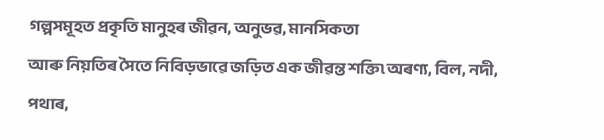গল্পসমূহত প্ৰকৃতি মানুহৰ জীৱন, অনুভৱ, মানসিকতা
আৰু নিয়তিৰ সৈতে নিবিড়ভাৱে জড়িত এক জীৱন্ত শক্তি৷ অৰণ্য, বিল, নদী,
পথাৰ,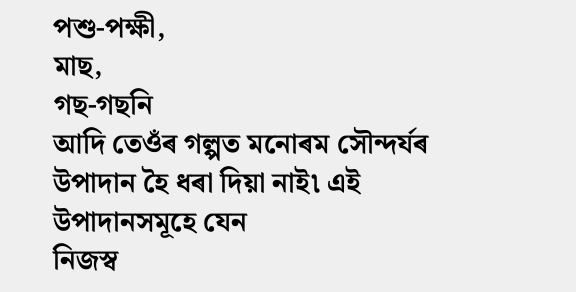পশু-পক্ষী,
মাছ,
গছ-গছনি
আদি তেওঁৰ গল্পত মনোৰম সৌন্দৰ্যৰ উপাদান হৈ ধৰা দিয়া নাই৷ এই উপাদানসমূহে যেন
নিজস্ব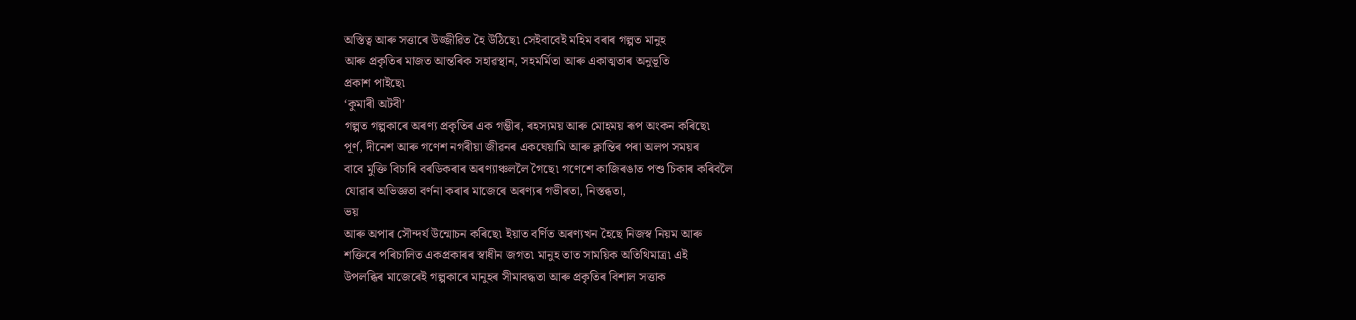অস্তিত্ব আৰু সত্তাৰে উজ্জীৱিত হৈ উঠিছে৷ সেইবাবেই মহিম বৰাৰ গল্পত মানুহ
আৰু প্ৰকৃতিৰ মাজত আন্তৰিক সহাৱস্থান, সহমৰ্মিতা আৰু একাত্মতাৰ অনুভূতি
প্ৰকাশ পাইছে৷
‘কুমাৰী অটবী’
গল্পত গল্পকাৰে অৰণ্য প্ৰকৃতিৰ এক গম্ভীৰ, ৰহস্যময় আৰু মোহময় ৰূপ অংকন কৰিছে৷
পূৰ্ণ, দীনেশ আৰু গণেশ নগৰীয়া জীৱনৰ একঘেয়ামি আৰু ক্লান্তিৰ পৰা অলপ সময়ৰ
বাবে মুক্তি বিচাৰি বৰডিকৰাৰ অৰণ্যাঞ্চললৈ গৈছে৷ গণেশে কাজিৰঙাত পশু চিকাৰ কৰিবলৈ
যোৱাৰ অভিজ্ঞতা বৰ্ণনা কৰাৰ মাজেৰে অৰণ্যৰ গভীৰতা, নিস্তব্ধতা,
ভয়
আৰু অপাৰ সৌন্দৰ্য উন্মোচন কৰিছে৷ ইয়াত বৰ্ণিত অৰণ্যখন হৈছে নিজস্ব নিয়ম আৰু
শক্তিৰে পৰিচালিত একপ্ৰকাৰৰ স্বাধীন জগত৷ মানুহ তাত সাময়িক অতিথিমাত্ৰ৷ এই
উপলব্ধিৰ মাজেৰেই গল্পকাৰে মানুহৰ সীমাবদ্ধতা আৰু প্ৰকৃতিৰ বিশাল সত্তাক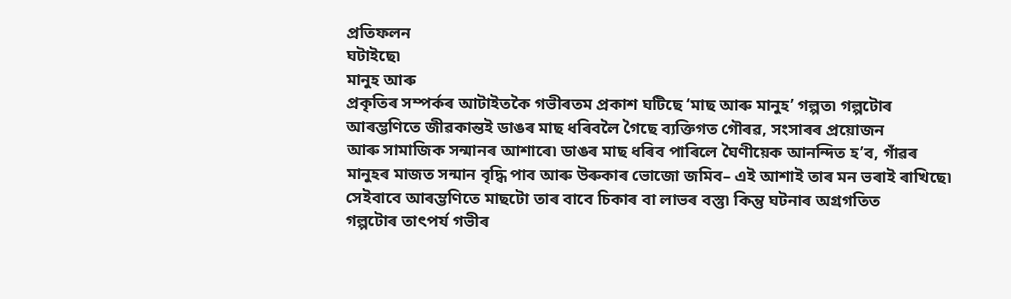প্ৰতিফলন
ঘটাইছে৷
মানুহ আৰু
প্ৰকৃতিৰ সম্পৰ্কৰ আটাইতকৈ গভীৰতম প্ৰকাশ ঘটিছে ‘মাছ আৰু মানুহ’ গল্পত৷ গল্পটোৰ
আৰম্ভণিতে জীৱকান্তই ডাঙৰ মাছ ধৰিবলৈ গৈছে ব্যক্তিগত গৌৰৱ, সংসাৰৰ প্ৰয়োজন
আৰু সামাজিক সন্মানৰ আশাৰে৷ ডাঙৰ মাছ ধৰিব পাৰিলে ঘৈণীয়েক আনন্দিত হ’ব, গাঁৱৰ
মানুহৰ মাজত সন্মান বৃদ্ধি পাব আৰু উৰুকাৰ ভোজো জমিব– এই আশাই তাৰ মন ভৰাই ৰাখিছে৷
সেইবাবে আৰম্ভণিতে মাছটো তাৰ বাবে চিকাৰ বা লাভৰ বস্তু৷ কিন্তু ঘটনাৰ অগ্ৰগতিত
গল্পটোৰ তাৎপৰ্য গভীৰ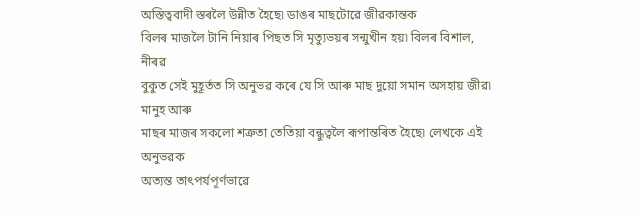অস্তিত্ববাদী স্তৰলৈ উন্নীত হৈছে৷ ডাঙৰ মাছটোৱে জীৱকান্তক
বিলৰ মাজলৈ টানি নিয়াৰ পিছত সি মৃত্যুভয়ৰ সন্মুখীন হয়৷ বিলৰ বিশাল, নীৰৱ
বুকুত সেই মুহূৰ্তত সি অনুভৱ কৰে যে সি আৰু মাছ দুয়ো সমান অসহায় জীৱ৷ মানুহ আৰু
মাছৰ মাজৰ সকলো শত্ৰুতা তেতিয়া বন্ধুত্বলৈ ৰূপান্তৰিত হৈছে৷ লেখকে এই অনুভৱক
অত্যন্ত তাৎপৰ্যপূৰ্ণভাৱে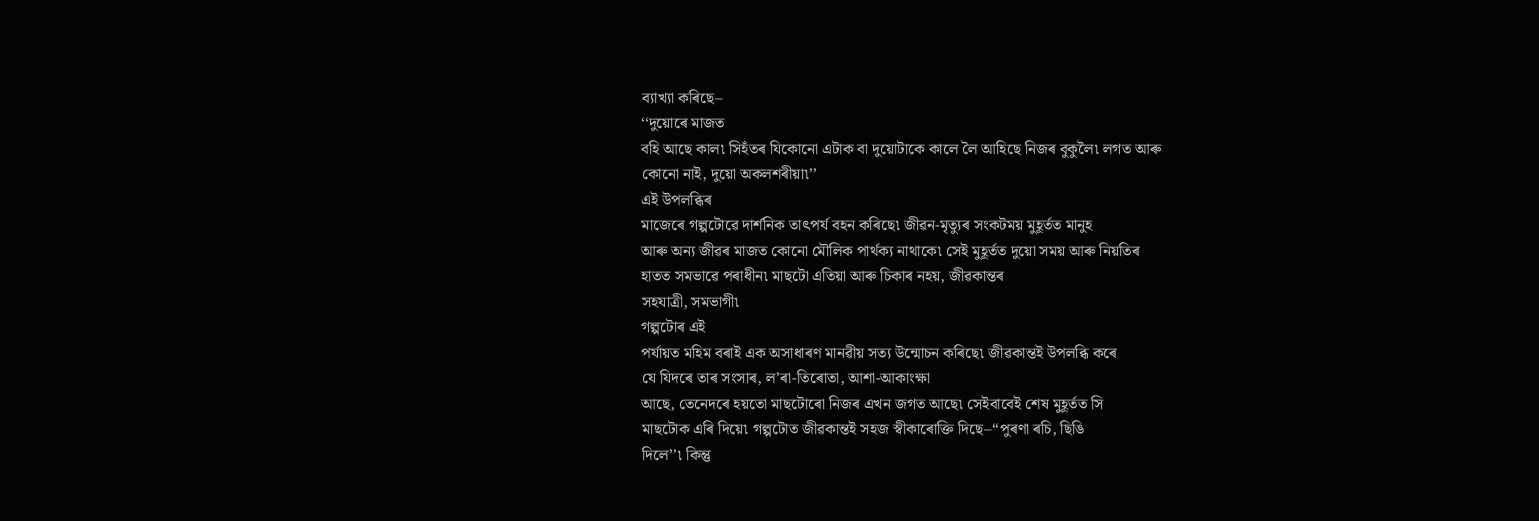ব্যাখ্যা কৰিছে–
‘‘দুয়োৰে মাজত
বহি আছে কাল৷ সিহঁতৰ যিকোনো এটাক বা দুয়োটাকে কালে লৈ আহিছে নিজৰ বুকুলৈ৷ লগত আৰু
কোনো নাই, দুয়ো অকলশৰীয়া৷’’
এই উপলব্ধিৰ
মাজেৰে গল্পটোৱে দাৰ্শনিক তাৎপৰ্য বহন কৰিছে৷ জীৱন-মৃত্যুৰ সংকটময় মুহূৰ্তত মানুহ
আৰু অন্য জীৱৰ মাজত কোনো মৌলিক পাৰ্থক্য নাথাকে৷ সেই মুহূৰ্তত দুয়ো সময় আৰু নিয়তিৰ
হাতত সমভাৱে পৰাধীন৷ মাছটো এতিয়া আৰু চিকাৰ নহয়, জীৱকান্তৰ
সহযাত্ৰী, সমভাগী৷
গল্পটোৰ এই
পৰ্যায়ত মহিম বৰাই এক অসাধাৰণ মানৱীয় সত্য উন্মোচন কৰিছে৷ জীৱকান্তই উপলব্ধি কৰে
যে যিদৰে তাৰ সংসাৰ, ল’ৰা-তিৰোতা, আশা-আকাংক্ষা
আছে, তেনেদৰে হয়তো মাছটোৰো নিজৰ এখন জগত আছে৷ সেইবাবেই শেষ মুহূৰ্তত সি
মাছটোক এৰি দিয়ে৷ গল্পটোত জীৱকান্তই সহজ স্বীকাৰোক্তি দিছে–‘‘পুৰণা ৰচি, ছিঙি
দিলে’’৷ কিন্তু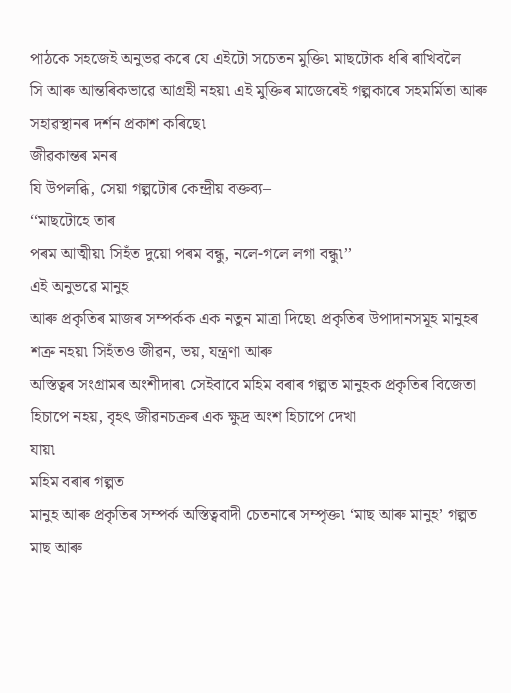পাঠকে সহজেই অনুভৱ কৰে যে এইটো সচেতন মুক্তি৷ মাছটোক ধৰি ৰাখিবলৈ
সি আৰু আন্তৰিকভাৱে আগ্ৰহী নহয়৷ এই মুক্তিৰ মাজেৰেই গল্পকাৰে সহমৰ্মিতা আৰু
সহাৱস্থানৰ দৰ্শন প্ৰকাশ কৰিছে৷
জীৱকান্তৰ মনৰ
যি উপলব্ধি, সেয়া গল্পটোৰ কেন্দ্ৰীয় বক্তব্য–
‘‘মাছটোহে তাৰ
পৰম আত্মীয়৷ সিহঁত দুয়ো পৰম বন্ধু, নলে-গলে লগা বন্ধু৷’’
এই অনুভৱে মানুহ
আৰু প্ৰকৃতিৰ মাজৰ সম্পৰ্কক এক নতুন মাত্ৰা দিছে৷ প্ৰকৃতিৰ উপাদানসমূহ মানুহৰ
শত্ৰু নহয়৷ সিহঁতও জীৱন, ভয়, যন্ত্ৰণা আৰু
অস্তিত্বৰ সংগ্ৰামৰ অংশীদাৰ৷ সেইবাবে মহিম বৰাৰ গল্পত মানুহক প্ৰকৃতিৰ বিজেতা
হিচাপে নহয়, বৃহৎ জীৱনচক্ৰৰ এক ক্ষুদ্ৰ অংশ হিচাপে দেখা
যায়৷
মহিম বৰাৰ গল্পত
মানুহ আৰু প্ৰকৃতিৰ সম্পৰ্ক অস্তিত্ববাদী চেতনাৰে সম্পৃক্ত৷ ‘মাছ আৰু মানুহ’ গল্পত
মাছ আৰু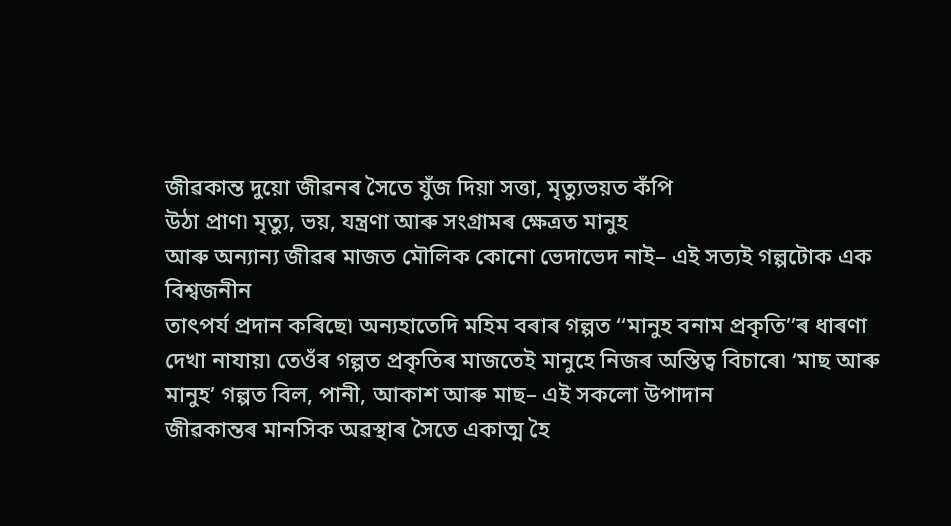জীৱকান্ত দুয়ো জীৱনৰ সৈতে যুঁজ দিয়া সত্তা, মৃত্যুভয়ত কঁপি
উঠা প্ৰাণ৷ মৃত্যু, ভয়, যন্ত্ৰণা আৰু সংগ্ৰামৰ ক্ষেত্ৰত মানুহ
আৰু অন্যান্য জীৱৰ মাজত মৌলিক কোনো ভেদাভেদ নাই– এই সত্যই গল্পটোক এক বিশ্বজনীন
তাৎপৰ্য প্ৰদান কৰিছে৷ অন্যহাতেদি মহিম বৰাৰ গল্পত ‘‘মানুহ বনাম প্ৰকৃতি’’ৰ ধাৰণা
দেখা নাযায়৷ তেওঁৰ গল্পত প্ৰকৃতিৰ মাজতেই মানুহে নিজৰ অস্তিত্ব বিচাৰে৷ ‘মাছ আৰু
মানুহ’ গল্পত বিল, পানী, আকাশ আৰু মাছ– এই সকলো উপাদান
জীৱকান্তৰ মানসিক অৱস্থাৰ সৈতে একাত্ম হৈ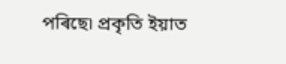পৰিছে৷ প্ৰকৃতি ইয়াত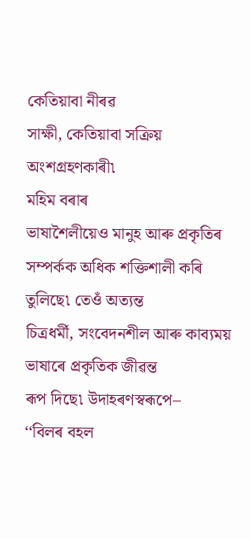কেতিয়াবা নীৰৱ
সাক্ষী, কেতিয়াবা সক্ৰিয় অংশগ্ৰহণকাৰী৷
মহিম বৰাৰ
ভাষাশৈলীয়েও মানুহ আৰু প্ৰকৃতিৰ সম্পৰ্কক অধিক শক্তিশালী কৰি তুলিছে৷ তেওঁ অত্যন্ত
চিত্ৰধৰ্মী, সংবেদনশীল আৰু কাব্যময় ভাষাৰে প্ৰকৃতিক জীৱন্ত
ৰূপ দিছে৷ উদাহৰণস্বৰূপে–
‘‘বিলৰ বহল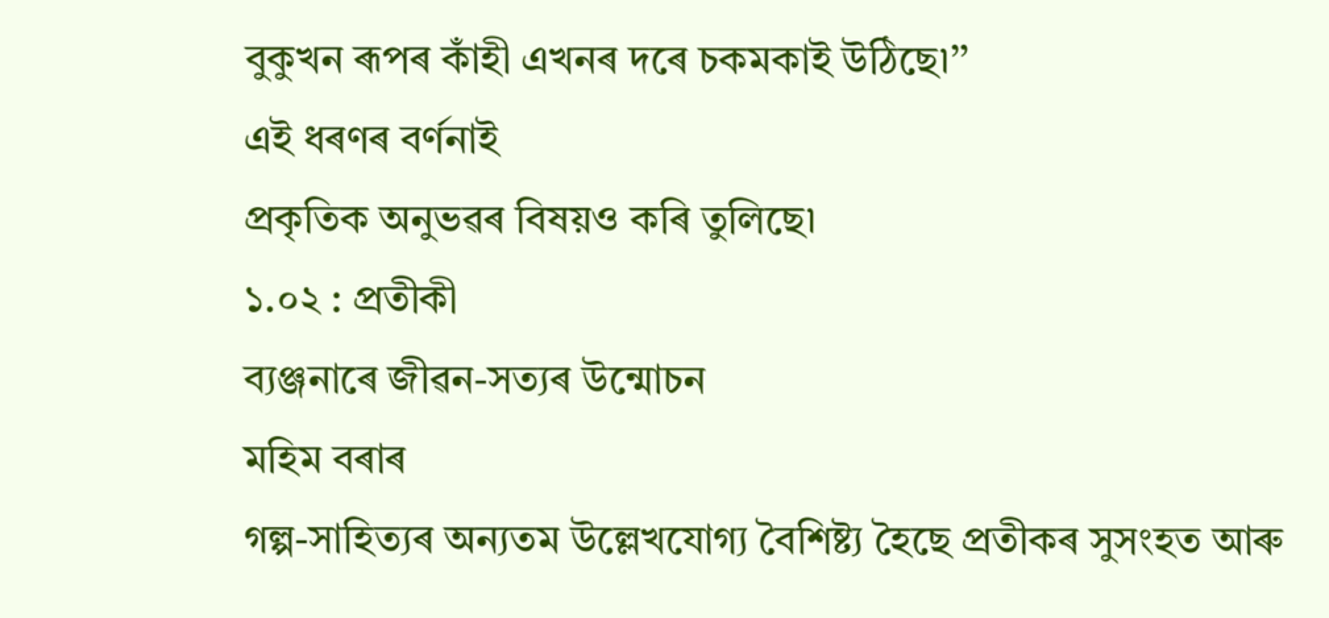বুকুখন ৰূপৰ কাঁহী এখনৰ দৰে চকমকাই উঠিছে৷’’
এই ধৰণৰ বৰ্ণনাই
প্ৰকৃতিক অনুভৱৰ বিষয়ও কৰি তুলিছে৷
১.০২ : প্ৰতীকী
ব্যঞ্জনাৰে জীৱন-সত্যৰ উন্মোচন
মহিম বৰাৰ
গল্প-সাহিত্যৰ অন্যতম উল্লেখযোগ্য বৈশিষ্ট্য হৈছে প্ৰতীকৰ সুসংহত আৰু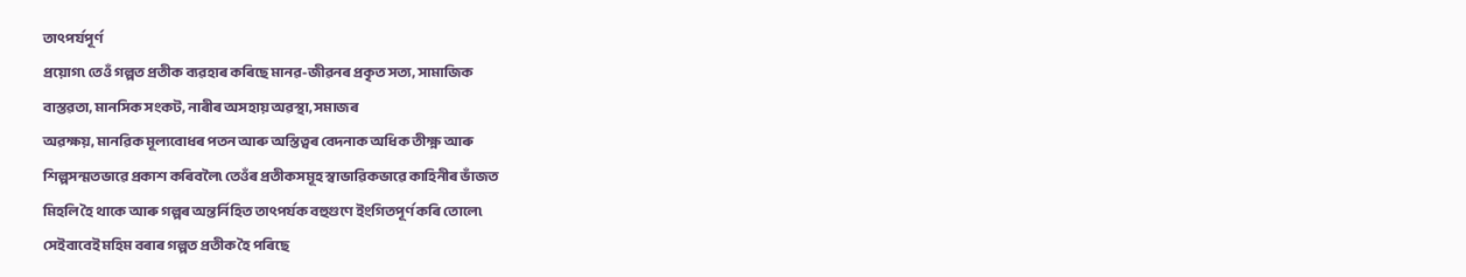তাৎপৰ্যপূৰ্ণ
প্ৰয়োগ৷ তেওঁ গল্পত প্ৰতীক ব্যৱহাৰ কৰিছে মানৱ-জীৱনৰ প্ৰকৃত সত্য, সামাজিক
বাস্তৱতা, মানসিক সংকট, নাৰীৰ অসহায় অৱস্থা, সমাজৰ
অৱক্ষয়, মানৱিক মূল্যবোধৰ পতন আৰু অস্তিত্বৰ বেদনাক অধিক তীক্ষ্ণ আৰু
শিল্পসন্মতভাৱে প্ৰকাশ কৰিবলৈ৷ তেওঁৰ প্ৰতীকসমূহ স্বাভাৱিকভাৱে কাহিনীৰ ভাঁজত
মিহলি হৈ থাকে আৰু গল্পৰ অন্তৰ্নিহিত তাৎপৰ্যক বহুগুণে ইংগিতপূৰ্ণ কৰি তোলে৷
সেইবাবেই মহিম বৰাৰ গল্পত প্ৰতীক হৈ পৰিছে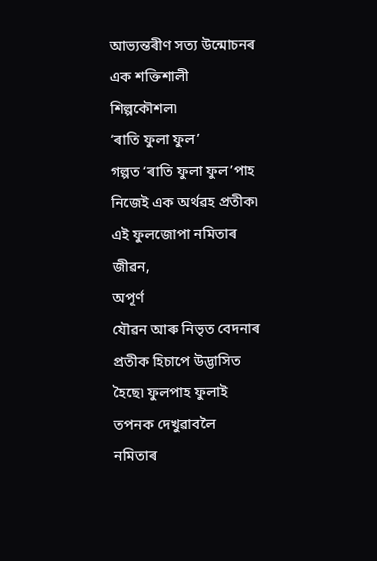আভ্যন্তৰীণ সত্য উন্মোচনৰ এক শক্তিশালী
শিল্পকৌশল৷
‘ৰাতি ফুলা ফুল’
গল্পত ‘ৰাতি ফুলা ফুল’পাহ নিজেই এক অৰ্থৱহ প্ৰতীক৷ এই ফুলজোপা নমিতাৰ জীৱন,
অপূৰ্ণ
যৌৱন আৰু নিভৃত বেদনাৰ প্ৰতীক হিচাপে উদ্ভাসিত হৈছে৷ ফুলপাহ ফুলাই তপনক দেখুৱাবলৈ
নমিতাৰ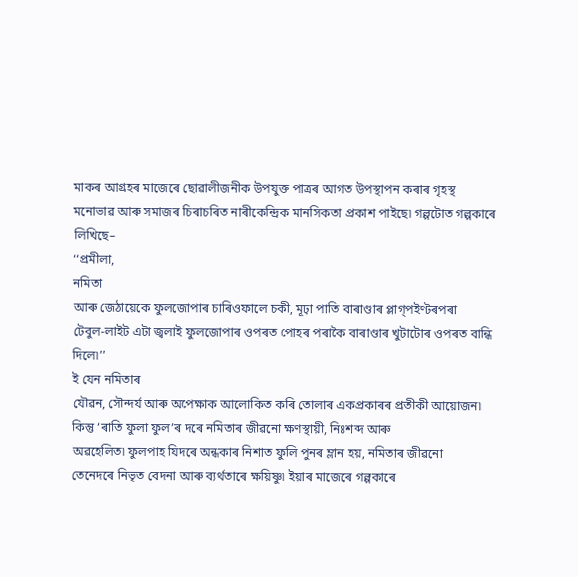মাকৰ আগ্ৰহৰ মাজেৰে ছোৱালীজনীক উপযুক্ত পাত্ৰৰ আগত উপস্থাপন কৰাৰ গৃহস্থ
মনোভাৱ আৰু সমাজৰ চিৰাচৰিত নাৰীকেন্দ্ৰিক মানসিকতা প্ৰকাশ পাইছে৷ গল্পটোত গল্পকাৰে
লিখিছে–
‘‘প্ৰমীলা,
নমিতা
আৰু জেঠায়েকে ফুলজোপাৰ চাৰিওফালে চকী, মূঢ়া পাতি বাৰাণ্ডাৰ প্লাগ্পইণ্টৰপৰা
টেবুল-লাইট এটা জ্বলাই ফুলজোপাৰ ওপৰত পোহৰ পৰাকৈ বাৰাণ্ডাৰ খুটাটোৰ ওপৰত বান্ধি
দিলে৷’’
ই যেন নমিতাৰ
যৌৱন, সৌন্দৰ্য আৰু অপেক্ষাক আলোকিত কৰি তোলাৰ একপ্ৰকাৰৰ প্ৰতীকী আয়োজন৷
কিন্তু ‘ৰাতি ফুলা ফুল’ৰ দৰে নমিতাৰ জীৱনো ক্ষণস্থায়ী, নিঃশব্দ আৰু
অৱহেলিত৷ ফুলপাহ যিদৰে অন্ধকাৰ নিশাত ফুলি পুনৰ ম্লান হয়, নমিতাৰ জীৱনো
তেনেদৰে নিভৃত বেদনা আৰু ব্যৰ্থতাৰে ক্ষয়িষ্ণু৷ ইয়াৰ মাজেৰে গল্পকাৰে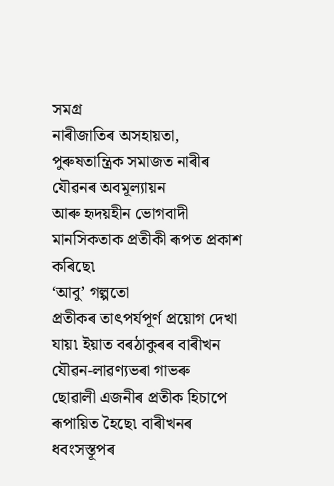সমগ্ৰ
নাৰীজাতিৰ অসহায়তা, পুৰুষতান্ত্ৰিক সমাজত নাৰীৰ যৌৱনৰ অবমূল্যায়ন
আৰু হৃদয়হীন ভোগবাদী মানসিকতাক প্ৰতীকী ৰূপত প্ৰকাশ কৰিছে৷
‘আবু’ গল্পতো
প্ৰতীকৰ তাৎপৰ্যপূৰ্ণ প্ৰয়োগ দেখা যায়৷ ইয়াত বৰঠাকুৰৰ বাৰীখন যৌৱন-লাৱণ্যভৰা গাভৰু
ছোৱালী এজনীৰ প্ৰতীক হিচাপে ৰূপায়িত হৈছে৷ বাৰীখনৰ ধবংসস্তূপৰ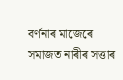বৰ্ণনাৰ মাজেৰে
সমাজত নাৰীৰ সত্তাৰ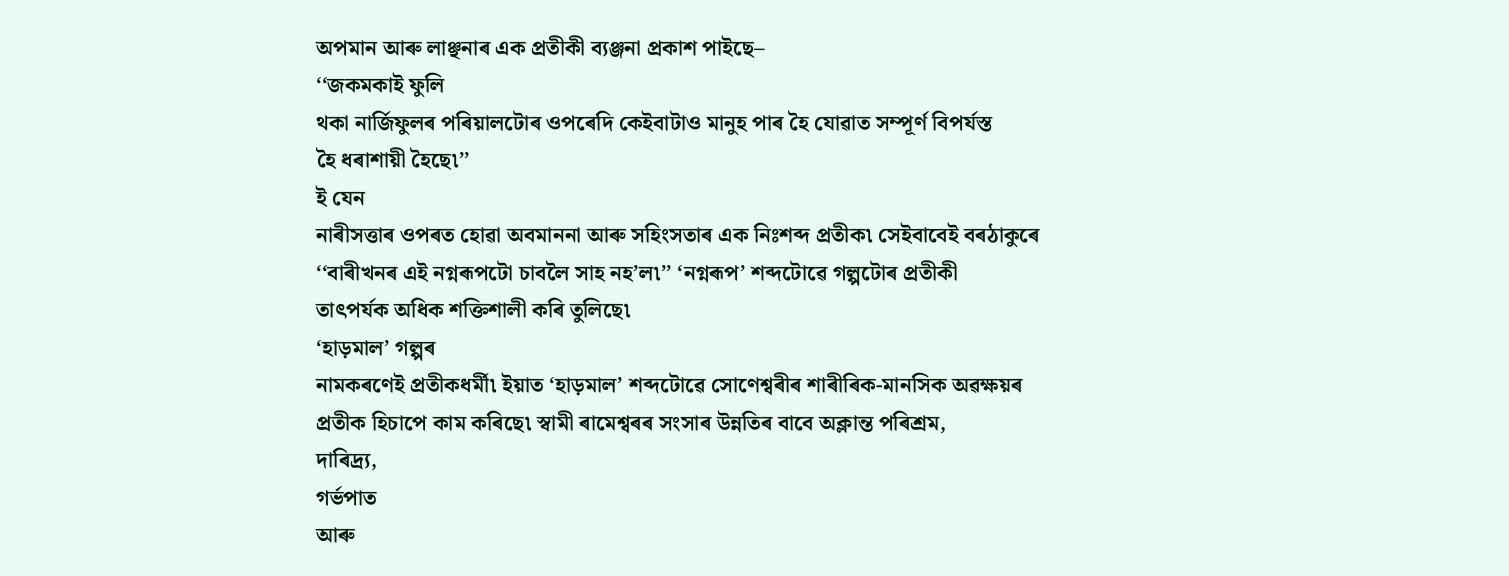অপমান আৰু লাঞ্ছনাৰ এক প্ৰতীকী ব্যঞ্জনা প্ৰকাশ পাইছে–
‘‘জকমকাই ফুলি
থকা নাৰ্জিফুলৰ পৰিয়ালটোৰ ওপৰেদি কেইবাটাও মানুহ পাৰ হৈ যোৱাত সম্পূৰ্ণ বিপৰ্যস্ত
হৈ ধৰাশায়ী হৈছে৷’’
ই যেন
নাৰীসত্তাৰ ওপৰত হোৱা অবমাননা আৰু সহিংসতাৰ এক নিঃশব্দ প্ৰতীক৷ সেইবাবেই বৰঠাকুৰে
‘‘বাৰীখনৰ এই নগ্নৰূপটো চাবলৈ সাহ নহ’ল৷’’ ‘নগ্নৰূপ’ শব্দটোৱে গল্পটোৰ প্ৰতীকী
তাৎপৰ্যক অধিক শক্তিশালী কৰি তুলিছে৷
‘হাড়মাল’ গল্পৰ
নামকৰণেই প্ৰতীকধৰ্মী৷ ইয়াত ‘হাড়মাল’ শব্দটোৱে সোণেশ্বৰীৰ শাৰীৰিক-মানসিক অৱক্ষয়ৰ
প্ৰতীক হিচাপে কাম কৰিছে৷ স্বামী ৰামেশ্বৰৰ সংসাৰ উন্নতিৰ বাবে অক্লান্ত পৰিশ্ৰম,
দাৰিদ্ৰ্য,
গৰ্ভপাত
আৰু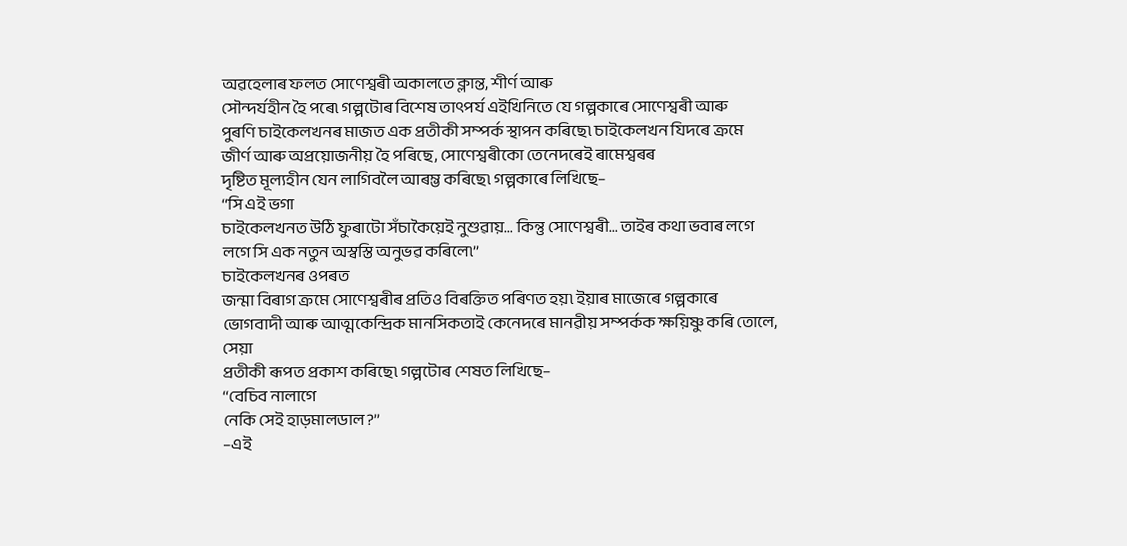অৱহেলাৰ ফলত সোণেশ্বৰী অকালতে ক্লান্ত, শীৰ্ণ আৰু
সৌন্দৰ্যহীন হৈ পৰে৷ গল্পটোৰ বিশেষ তাৎপৰ্য এইখিনিতে যে গল্পকাৰে সোণেশ্বৰী আৰু
পুৰণি চাইকেলখনৰ মাজত এক প্ৰতীকী সম্পৰ্ক স্থাপন কৰিছে৷ চাইকেলখন যিদৰে ক্ৰমে
জীৰ্ণ আৰু অপ্ৰয়োজনীয় হৈ পৰিছে, সোণেশ্বৰীকো তেনেদৰেই ৰামেশ্বৰৰ
দৃষ্টিত মূল্যহীন যেন লাগিবলৈ আৰম্ভ কৰিছে৷ গল্পকাৰে লিখিছে–
‘‘সি এই ভগা
চাইকেলখনত উঠি ফুৰাটো সঁচাকৈয়েই নুশুৱায়... কিন্তু সোণেশ্বৰী... তাইৰ কথা ভবাৰ লগে
লগে সি এক নতুন অস্বস্তি অনুভৱ কৰিলে৷’’
চাইকেলখনৰ ওপৰত
জন্মা বিৰাগ ক্ৰমে সোণেশ্বৰীৰ প্ৰতিও বিৰক্তিত পৰিণত হয়৷ ইয়াৰ মাজেৰে গল্পকাৰে
ভোগবাদী আৰু আত্মকেন্দ্ৰিক মানসিকতাই কেনেদৰে মানৱীয় সম্পৰ্কক ক্ষয়িষ্ণু কৰি তোলে,
সেয়া
প্ৰতীকী ৰূপত প্ৰকাশ কৰিছে৷ গল্পটোৰ শেষত লিখিছে–
‘‘বেচিব নালাগে
নেকি সেই হাড়মালডাল?’’
–এই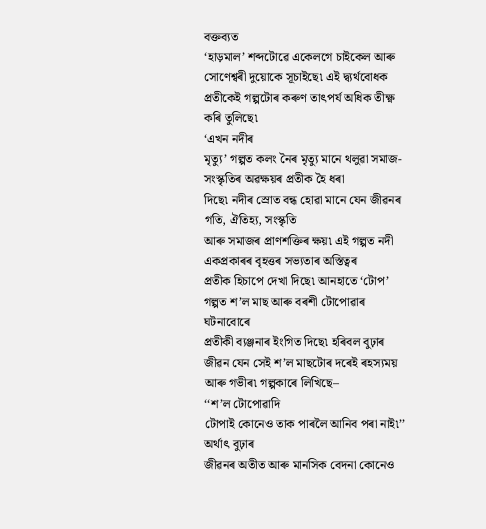বক্তব্যত
‘হাড়মাল’ শব্দটোৱে একেলগে চাইকেল আৰু সোণেশ্বৰী দুয়োকে সূচাইছে৷ এই দ্ব্যৰ্থবোধক
প্ৰতীকেই গল্পটোৰ কৰুণ তাৎপৰ্য অধিক তীক্ষ্ণ কৰি তুলিছে৷
‘এখন নদীৰ
মৃত্যু’ গল্পত কলং নৈৰ মৃত্যু মানে থলুৱা সমাজ-সংস্কৃতিৰ অৱক্ষয়ৰ প্ৰতীক হৈ ধৰা
দিছে৷ নদীৰ স্ৰোত বন্ধ হোৱা মানে যেন জীৱনৰ গতি, ঐতিহ্য, সংস্কৃতি
আৰু সমাজৰ প্ৰাণশক্তিৰ ক্ষয়৷ এই গল্পত নদী একপ্ৰকাৰৰ বৃহত্তৰ সভ্যতাৰ অস্তিত্বৰ
প্ৰতীক হিচাপে দেখা দিছে৷ আনহাতে ‘টোপ’ গল্পত শ’ল মাছ আৰু বৰশী টোপোৱাৰ ঘটনাবোৰে
প্ৰতীকী ব্যঞ্জনাৰ ইংগিত দিছে৷ হৰিবল বুঢ়াৰ জীৱন যেন সেই শ’ল মাছটোৰ দৰেই ৰহস্যময়
আৰু গভীৰ৷ গল্পকাৰে লিখিছে–
‘‘শ’ল টোপোৱাদি
টোপাই কোনেও তাক পাৰলৈ আনিব পৰা নাই৷’’
অৰ্থাৎ বুঢ়াৰ
জীৱনৰ অতীত আৰু মানসিক বেদনা কোনেও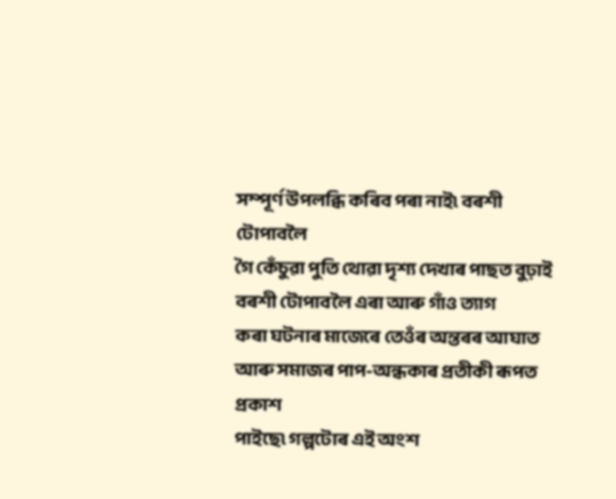সম্পূৰ্ণ উপলব্ধি কৰিব পৰা নাই৷ বৰশী টোপাবলৈ
গৈ কেঁচুৱা পুতি থোৱা দৃশ্য দেখাৰ পাছত বুঢ়াই বৰশী টোপাবলৈ এৰা আৰু গাঁও ত্যাগ
কৰা ঘটনাৰ মাজেৰে তেওঁৰ অন্তৰৰ আঘাত আৰু সমাজৰ পাপ-অন্ধকাৰ প্ৰতীকী ৰূপত প্ৰকাশ
পাইছে৷ গল্পটোৰ এই অংশ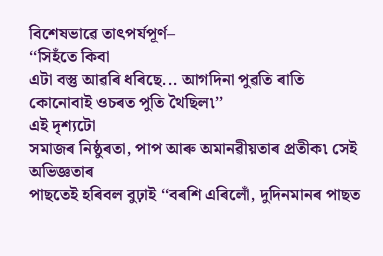বিশেষভাৱে তাৎপৰ্যপূৰ্ণ–
‘‘সিহঁতে কিবা
এটা বস্তু আৱৰি ধৰিছে... আগদিনা পুৱতি ৰাতি কোনোবাই ওচৰত পুতি থৈছিল৷’’
এই দৃশ্যটো
সমাজৰ নিষ্ঠুৰতা, পাপ আৰু অমানৱীয়তাৰ প্ৰতীক৷ সেই অভিজ্ঞতাৰ
পাছতেই হৰিবল বুঢ়াই ‘‘বৰশি এৰিলোঁ, দুদিনমানৰ পাছত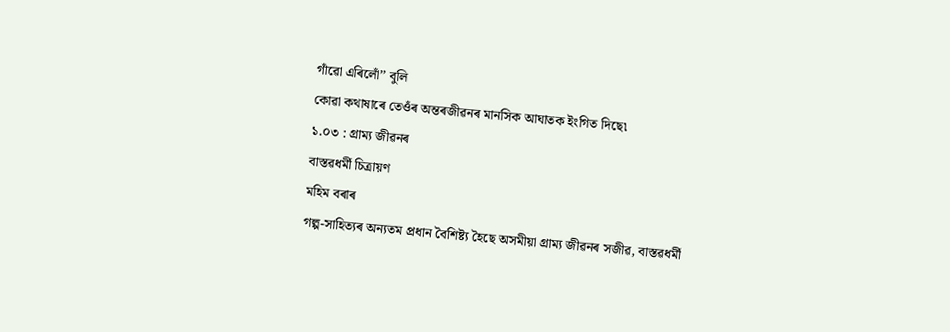গাঁৱো এৰিলোঁ’’ বুলি
কোৱা কথাষাৰে তেওঁৰ অন্তৰজীৱনৰ মানসিক আঘাতক ইংগিত দিছে৷
১.০৩ : গ্ৰাম্য জীৱনৰ
বাস্তৱধৰ্মী চিত্ৰায়ণ
মহিম বৰাৰ
গল্প-সাহিত্যৰ অন্যতম প্ৰধান বৈশিষ্ট্য হৈছে অসমীয়া গ্ৰাম্য জীৱনৰ সজীৱ, বাস্তৱধৰ্মী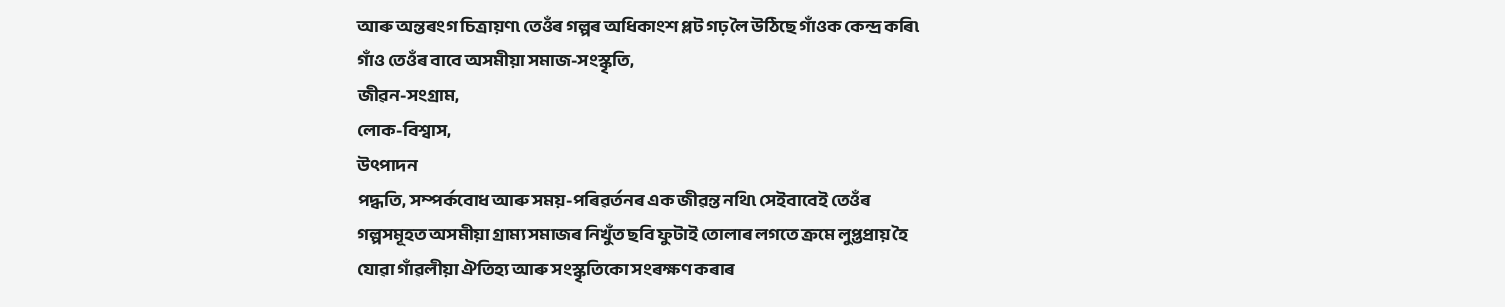আৰু অন্তৰংগ চিত্ৰায়ণ৷ তেওঁৰ গল্পৰ অধিকাংশ প্লট গঢ় লৈ উঠিছে গাঁওক কেন্দ্ৰ কৰি৷
গাঁও তেওঁৰ বাবে অসমীয়া সমাজ-সংস্কৃতি,
জীৱন-সংগ্ৰাম,
লোক-বিশ্বাস,
উৎপাদন
পদ্ধতি, সম্পৰ্কবোধ আৰু সময়-পৰিৱৰ্তনৰ এক জীৱন্ত নথি৷ সেইবাবেই তেওঁৰ
গল্পসমূহত অসমীয়া গ্ৰাম্য সমাজৰ নিখুঁত ছবি ফুটাই তোলাৰ লগতে ক্ৰমে লুপ্তপ্ৰায় হৈ
যোৱা গাঁৱলীয়া ঐতিহ্য আৰু সংস্কৃতিকো সংৰক্ষণ কৰাৰ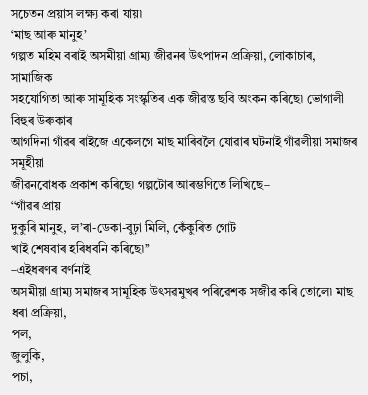সচেতন প্ৰয়াস লক্ষ্য কৰা যায়৷
‘মাছ আৰু মানুহ’
গল্পত মহিম বৰাই অসমীয়া গ্ৰাম্য জীৱনৰ উৎপাদন প্ৰক্ৰিয়া, লোকাচাৰ,
সামাজিক
সহযোগিতা আৰু সামূহিক সংস্কৃতিৰ এক জীৱন্ত ছবি অংকন কৰিছে৷ ভোগালী বিহুৰ উৰুকাৰ
আগদিনা গাঁৱৰ ৰাইজে একেলগে মাছ মাৰিবলৈ যোৱাৰ ঘটনাই গাঁৱলীয়া সমাজৰ সমূহীয়া
জীৱনবোধক প্ৰকাশ কৰিছে৷ গল্পটোৰ আৰম্ভণিতে লিখিছে–
‘‘গাঁৱৰ প্ৰায়
দুকুৰি মানুহ, ল’ৰা-ডেকা-বুঢ়া মিলি, কেঁকুৰিত গোট
খাই শেষবাৰ হৰিধবনি কৰিছে৷’’
–এইধৰণৰ বৰ্ণনাই
অসমীয়া গ্ৰাম্য সমাজৰ সামূহিক উৎসৱমুখৰ পৰিৱেশক সজীৱ কৰি তোলে৷ মাছ ধৰা প্ৰক্ৰিয়া,
পল,
জুলুকি,
পচা,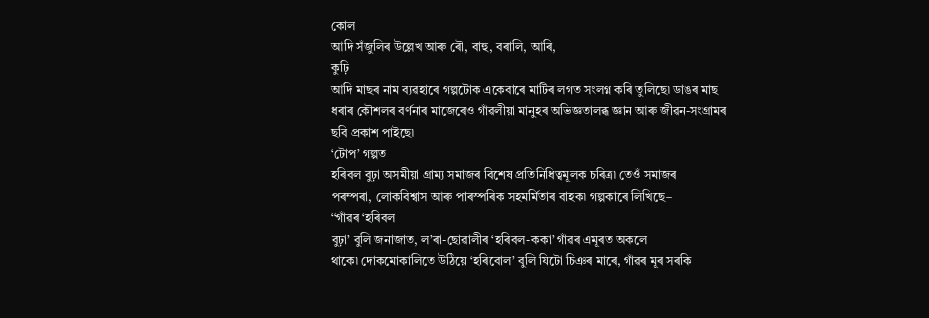কোল
আদি সঁজুলিৰ উল্লেখ আৰু ৰৌ, বাহু, বৰালি, আৰি,
কুঢ়ি
আদি মাছৰ নাম ব্যৱহাৰে গল্পটোক একেবাৰে মাটিৰ লগত সংলগ্ন কৰি তুলিছে৷ ডাঙৰ মাছ
ধৰাৰ কৌশলৰ বৰ্ণনাৰ মাজেৰেও গাঁৱলীয়া মানুহৰ অভিজ্ঞতালব্ধ জ্ঞান আৰু জীৱন-সংগ্ৰামৰ
ছবি প্ৰকাশ পাইছে৷
‘টোপ’ গল্পত
হৰিবল বুঢ়া অসমীয়া গ্ৰাম্য সমাজৰ বিশেষ প্ৰতিনিধিত্বমূলক চৰিত্ৰ৷ তেওঁ সমাজৰ
পৰম্পৰা, লোকবিশ্বাস আৰু পাৰস্পৰিক সহমৰ্মিতাৰ বাহক৷ গল্পকাৰে লিখিছে–
‘‘গাঁৱৰ ‘হৰিবল
বুঢ়া’ বুলি জনাজাত, ল’ৰা-ছোৱালীৰ ‘হৰিবল-ককা’ গাঁৱৰ এমূৰত অকলে
থাকে৷ দোকমোকালিতে উঠিয়ে ‘হৰিবোল’ বুলি যিটো চিঞৰ মাৰে, গাঁৱৰ মূৰ সৰকি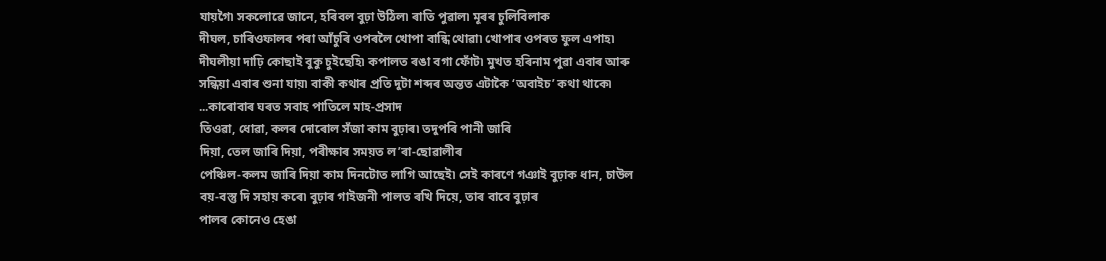যায়গৈ৷ সকলোৱে জানে, হৰিবল বুঢ়া উঠিল৷ ৰাতি পুৱাল৷ মূৰৰ চুলিবিলাক
দীঘল, চাৰিওফালৰ পৰা আঁচুৰি ওপৰলৈ খোপা বান্ধি থোৱা৷ খোপাৰ ওপৰত ফুল এপাহ৷
দীঘলীয়া দাঢ়ি কোছাই বুকু চুইছেহি৷ কপালত ৰঙা বগা ফোঁট৷ মুখত হৰিনাম পুৱা এবাৰ আৰু
সন্ধিয়া এবাৰ শুনা যায়৷ বাকী কথাৰ প্ৰতি দুটা শব্দৰ অন্তত এটাকৈ ‘অবাইচ’ কথা থাকে৷
...কাৰোবাৰ ঘৰত সবাহ পাতিলে মাহ-প্ৰসাদ
তিওৱা, ধোৱা, কলৰ দোৰোল সঁজা কাম বুঢ়াৰ৷ তদুপৰি পানী জাৰি
দিয়া, তেল জাৰি দিয়া, পৰীক্ষাৰ সময়ত ল’ৰা-ছোৱালীৰ
পেঞ্চিল-কলম জাৰি দিয়া কাম দিনটোত লাগি আছেই৷ সেই কাৰণে গঞাই বুঢ়াক ধান, চাউল
বয়-বস্তু দি সহায় কৰে৷ বুঢ়াৰ গাইজনী পালত ৰখি দিয়ে, তাৰ বাবে বুঢ়াৰ
পালৰ কোনেও হেঙা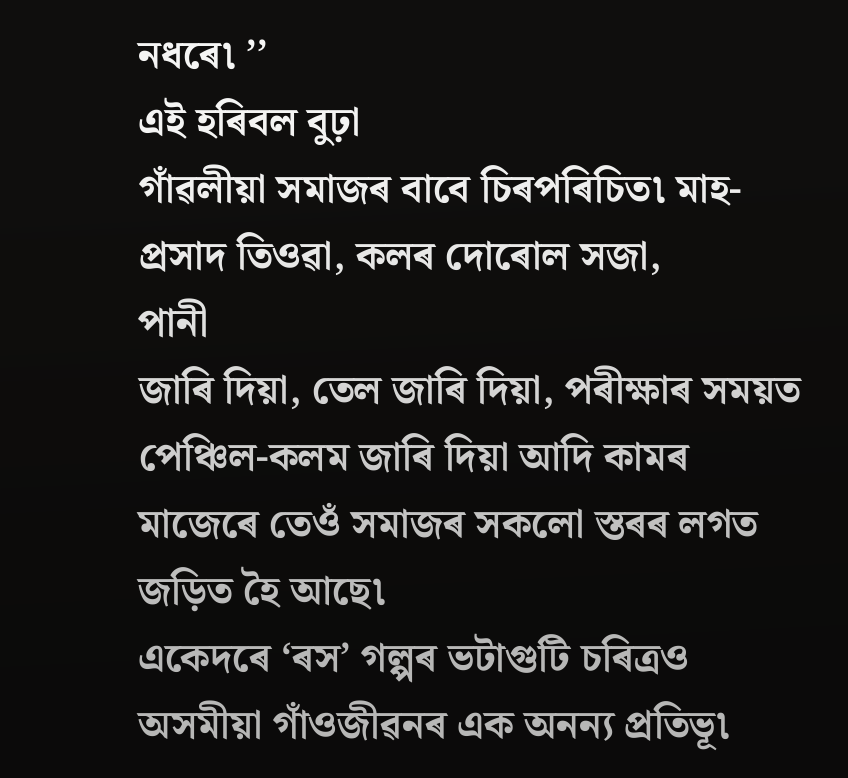নধৰে৷ ’’
এই হৰিবল বুঢ়া
গাঁৱলীয়া সমাজৰ বাবে চিৰপৰিচিত৷ মাহ-প্ৰসাদ তিওৱা, কলৰ দোৰোল সজা,
পানী
জাৰি দিয়া, তেল জাৰি দিয়া, পৰীক্ষাৰ সময়ত
পেঞ্চিল-কলম জাৰি দিয়া আদি কামৰ মাজেৰে তেওঁ সমাজৰ সকলো স্তৰৰ লগত জড়িত হৈ আছে৷
একেদৰে ‘ৰস’ গল্পৰ ভটাগুটি চৰিত্ৰও অসমীয়া গাঁওজীৱনৰ এক অনন্য প্ৰতিভূ৷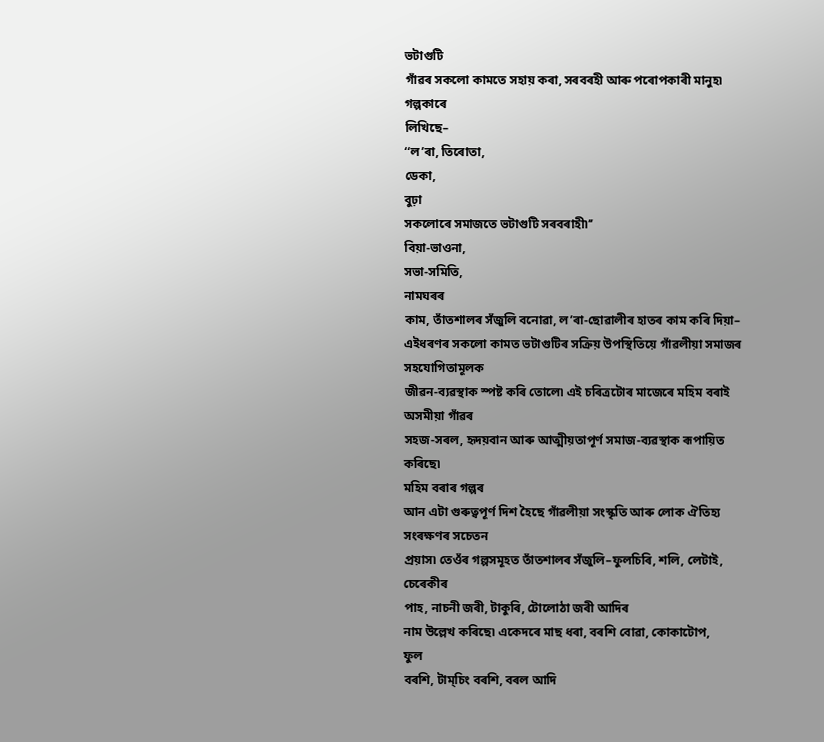ভটাগুটি
গাঁৱৰ সকলো কামতে সহায় কৰা, সৰবৰহী আৰু পৰোপকাৰী মানুহ৷ গল্পকাৰে
লিখিছে–
‘‘ল’ৰা, তিৰোতা,
ডেকা,
বুঢ়া
সকলোৰে সমাজতে ভটাগুটি সৰবৰাহী৷’’
বিয়া-ভাওনা,
সভা-সমিতি,
নামঘৰৰ
কাম, তাঁতশালৰ সঁজুলি বনোৱা, ল’ৰা-ছোৱালীৰ হাতৰ কাম কৰি দিয়া–
এইধৰণৰ সকলো কামত ভটাগুটিৰ সক্ৰিয় উপস্থিতিয়ে গাঁৱলীয়া সমাজৰ সহযোগিতামূলক
জীৱন-ব্যৱস্থাক স্পষ্ট কৰি তোলে৷ এই চৰিত্ৰটোৰ মাজেৰে মহিম বৰাই অসমীয়া গাঁৱৰ
সহজ-সৰল, হৃদয়বান আৰু আত্মীয়তাপূৰ্ণ সমাজ-ব্যৱস্থাক ৰূপায়িত কৰিছে৷
মহিম বৰাৰ গল্পৰ
আন এটা গুৰুত্বপূৰ্ণ দিশ হৈছে গাঁৱলীয়া সংস্কৃতি আৰু লোক ঐতিহ্য সংৰক্ষণৰ সচেতন
প্ৰয়াস৷ তেওঁৰ গল্পসমূহত তাঁতশালৰ সঁজুলি–ফুলচিৰি, শলি, লেটাই,
চেৰেকীৰ
পাহ, নাচনী জৰী, টাকুৰি, টোলোঠা জৰী আদিৰ
নাম উল্লেখ কৰিছে৷ একেদৰে মাছ ধৰা, বৰশি বোৱা, কোকাটোপ,
ফুল
বৰশি, টাম্চিং বৰশি, বৰল আদি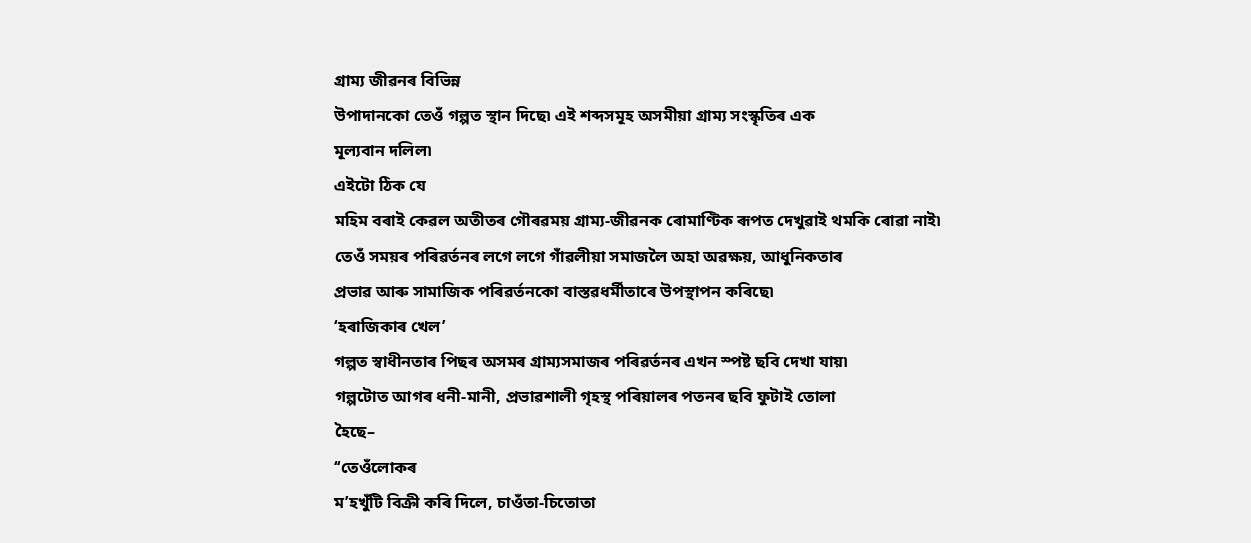গ্ৰাম্য জীৱনৰ বিভিন্ন
উপাদানকো তেওঁ গল্পত স্থান দিছে৷ এই শব্দসমূহ অসমীয়া গ্ৰাম্য সংস্কৃতিৰ এক
মূল্যবান দলিল৷
এইটো ঠিক যে
মহিম বৰাই কেৱল অতীতৰ গৌৰৱময় গ্ৰাম্য-জীৱনক ৰোমাণ্টিক ৰূপত দেখুৱাই থমকি ৰোৱা নাই৷
তেওঁ সময়ৰ পৰিৱৰ্তনৰ লগে লগে গাঁৱলীয়া সমাজলৈ অহা অৱক্ষয়, আধুনিকতাৰ
প্ৰভাৱ আৰু সামাজিক পৰিৱৰ্তনকো বাস্তৱধৰ্মীতাৰে উপস্থাপন কৰিছে৷
‘হৰাজিকাৰ খেল’
গল্পত স্বাধীনতাৰ পিছৰ অসমৰ গ্ৰাম্যসমাজৰ পৰিৱৰ্তনৰ এখন স্পষ্ট ছবি দেখা যায়৷
গল্পটোত আগৰ ধনী-মানী, প্ৰভাৱশালী গৃহস্থ পৰিয়ালৰ পতনৰ ছবি ফুটাই তোলা
হৈছে–
‘‘তেওঁলোকৰ
ম’হখুঁটি বিক্ৰী কৰি দিলে, চাওঁতা-চিতোতা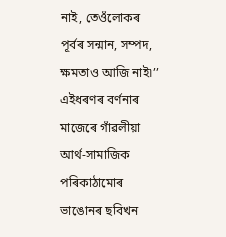নাই, তেওঁলোকৰ
পূৰ্বৰ সন্মান, সম্পদ, ক্ষমতাও আজি নাই৷’’
এইধৰণৰ বৰ্ণনাৰ
মাজেৰে গাঁৱলীয়া আৰ্থ-সামাজিক পৰিকাঠামোৰ ভাঙোনৰ ছবিখন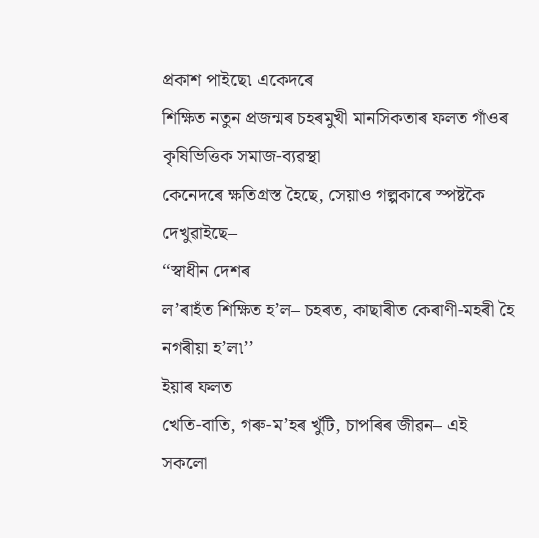প্ৰকাশ পাইছে৷ একেদৰে
শিক্ষিত নতুন প্ৰজন্মৰ চহৰমুখী মানসিকতাৰ ফলত গাঁওৰ কৃষিভিত্তিক সমাজ-ব্যৱস্থা
কেনেদৰে ক্ষতিগ্ৰস্ত হৈছে, সেয়াও গল্পকাৰে স্পষ্টকৈ দেখুৱাইছে–
‘‘স্বাধীন দেশৰ
ল’ৰাহঁত শিক্ষিত হ’ল– চহৰত, কাছাৰীত কেৰাণী-মহৰী হৈ নগৰীয়া হ’ল৷’’
ইয়াৰ ফলত
খেতি-বাতি, গৰু-ম’হৰ খুঁটি, চাপৰিৰ জীৱন– এই
সকলো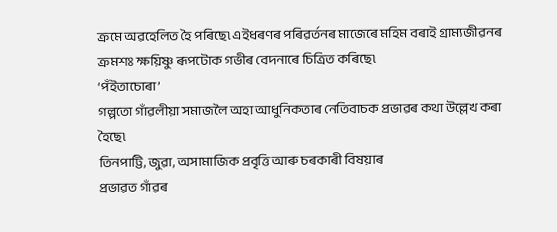ক্ৰমে অৱহেলিত হৈ পৰিছে৷ এইধৰণৰ পৰিৱৰ্তনৰ মাজেৰে মহিম বৰাই গ্ৰাম্যজীৱনৰ
ক্ৰমশঃ ক্ষয়িষ্ণু ৰূপটোক গভীৰ বেদনাৰে চিত্ৰিত কৰিছে৷
‘পঁইতাচোৰা’
গল্পতো গাঁৱলীয়া সমাজলৈ অহা আধুনিকতাৰ নেতিবাচক প্ৰভাৱৰ কথা উল্লেখ কৰা হৈছে৷
তিনপাট্টি, জুৱা, অসামাজিক প্ৰবৃত্তি আৰু চৰকাৰী বিষয়াৰ
প্ৰভাৱত গাঁৱৰ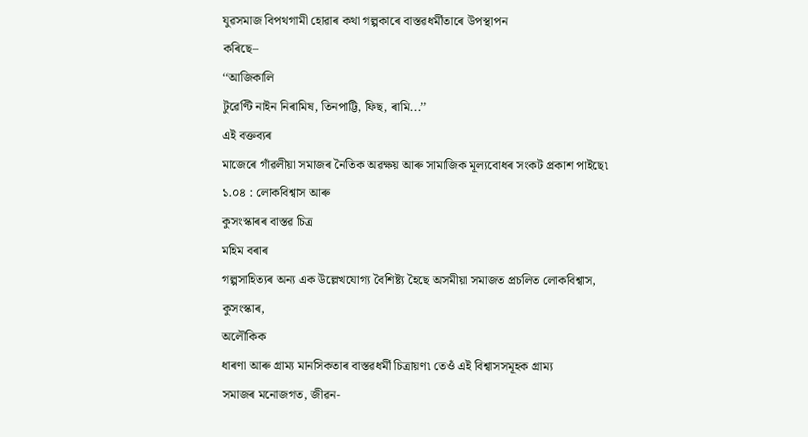যুৱসমাজ বিপথগামী হোৱাৰ কথা গল্পকাৰে বাস্তৱধৰ্মীতাৰে উপস্থাপন
কৰিছে–
‘‘আজিকালি
টুৱেণ্টি নাইন নিৰামিষ, তিনপাট্টি, ফিছ, ৰামি...’’
এই বক্তব্যৰ
মাজেৰে গাঁৱলীয়া সমাজৰ নৈতিক অৱক্ষয় আৰু সামাজিক মূল্যবোধৰ সংকট প্ৰকাশ পাইছে৷
১.০৪ : লোকবিশ্বাস আৰু
কুসংস্কাৰৰ বাস্তৱ চিত্ৰ
মহিম বৰাৰ
গল্পসাহিত্যৰ অন্য এক উল্লেখযোগ্য বৈশিষ্ট্য হৈছে অসমীয়া সমাজত প্ৰচলিত লোকবিশ্বাস,
কুসংস্কাৰ,
অলৌকিক
ধাৰণা আৰু গ্ৰাম্য মানসিকতাৰ বাস্তৱধৰ্মী চিত্ৰায়ণ৷ তেওঁ এই বিশ্বাসসমূহক গ্ৰাম্য
সমাজৰ মনোজগত, জীৱন-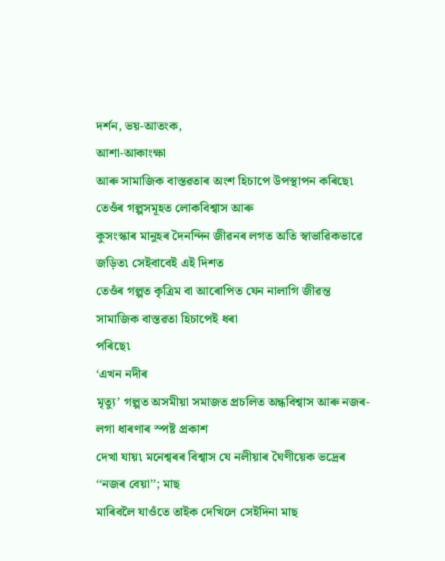দৰ্শন, ভয়-আতংক,
আশা-আকাংক্ষা
আৰু সামাজিক বাস্তৱতাৰ অংশ হিচাপে উপস্থাপন কৰিছে৷ তেওঁৰ গল্পসমূহত লোকবিশ্বাস আৰু
কুসংস্কাৰ মানুহৰ দৈনন্দিন জীৱনৰ লগত অতি স্বাভাৱিকভাৱে জড়িত৷ সেইবাবেই এই দিশত
তেওঁৰ গল্পত কৃত্ৰিম বা আৰোপিত যেন নালাগি জীৱন্ত সামাজিক বাস্তৱতা হিচাপেই ধৰা
পৰিছে৷
‘এখন নদীৰ
মৃত্যু’ গল্পত অসমীয়া সমাজত প্ৰচলিত অন্ধবিশ্বাস আৰু নজৰ-লগা ধাৰণাৰ স্পষ্ট প্ৰকাশ
দেখা যায়৷ মনেশ্বৰৰ বিশ্বাস যে নলীয়াৰ ঘৈণীয়েক ভদ্ৰেৰ ‘‘নজৰ বেয়া’’; মাছ
মাৰিবলৈ যাওঁতে তাইক দেখিলে সেইদিনা মাছ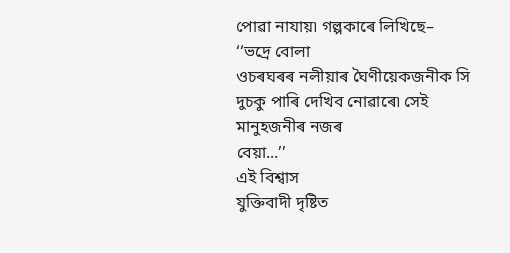পোৱা নাযায়৷ গল্পকাৰে লিখিছে–
‘‘ভদ্ৰে বোলা
ওচৰঘৰৰ নলীয়াৰ ঘৈণীয়েকজনীক সি দুচকু পাৰি দেখিব নোৱাৰে৷ সেই মানুহজনীৰ নজৰ
বেয়া...’’
এই বিশ্বাস
যুক্তিবাদী দৃষ্টিত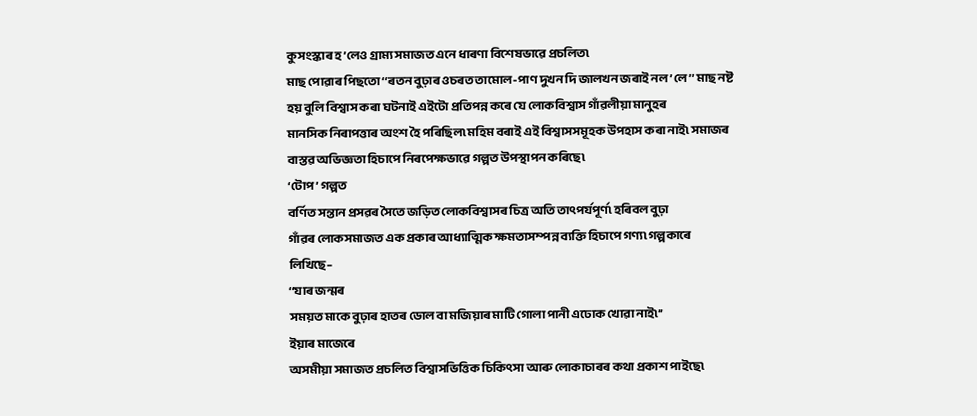কুসংস্কাৰ হ’লেও গ্ৰাম্য সমাজত এনে ধাৰণা বিশেষভাৱে প্ৰচলিত৷
মাছ পোৱাৰ পিছতো ‘‘ৰতন বুঢ়াৰ ওচৰত তামোল-পাণ দুখন দি জালখন জৰাই নল’লে’’ মাছ নষ্ট
হয় বুলি বিশ্বাস কৰা ঘটনাই এইটো প্ৰতিপন্ন কৰে যে লোকবিশ্বাস গাঁৱলীয়া মানুহৰ
মানসিক নিৰাপত্তাৰ অংশ হৈ পৰিছিল৷ মহিম বৰাই এই বিশ্বাসসমূহক উপহাস কৰা নাই৷ সমাজৰ
বাস্তৱ অভিজ্ঞতা হিচাপে নিৰপেক্ষভাৱে গল্পত উপস্থাপন কৰিছে৷
‘টোপ’ গল্পত
বৰ্ণিত সন্তান প্ৰসৱৰ সৈতে জড়িত লোকবিশ্বাসৰ চিত্ৰ অতি তাৎপৰ্যপূৰ্ণ৷ হৰিবল বুঢ়া
গাঁৱৰ লোকসমাজত এক প্ৰকাৰ আধ্যাত্মিক ক্ষমতাসম্পন্ন ব্যক্তি হিচাপে গণ্য৷ গল্পকাৰে
লিখিছে–
‘‘যাৰ জন্মৰ
সময়ত মাকে বুঢ়াৰ হাতৰ ডোল বা মজিয়াৰ মাটি গোলা পানী এঢোক খোৱা নাই৷’’
ইয়াৰ মাজেৰে
অসমীয়া সমাজত প্ৰচলিত বিশ্বাসভিত্তিক চিকিৎসা আৰু লোকাচাৰৰ কথা প্ৰকাশ পাইছে৷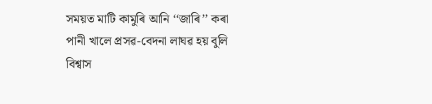সময়ত মাটি কামুৰি আনি ‘‘জাৰি’’ কৰা পানী খালে প্ৰসৱ-বেদনা লাঘৱ হয় বুলি
বিশ্বাস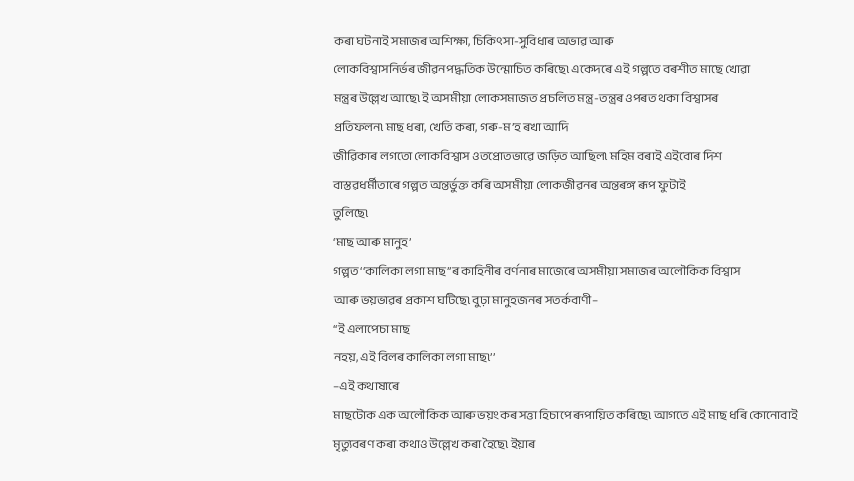কৰা ঘটনাই সমাজৰ অশিক্ষা, চিকিৎসা-সুবিধাৰ অভাৱ আৰু
লোকবিশ্বাসনিৰ্ভৰ জীৱনপদ্ধতিক উন্মোচিত কৰিছে৷ একেদৰে এই গল্পতে বৰশীত মাছে খোৱা
মন্ত্ৰৰ উল্লেখ আছে৷ ই অসমীয়া লোকসমাজত প্ৰচলিত মন্ত্ৰ-তন্ত্ৰৰ ওপৰত থকা বিশ্বাসৰ
প্ৰতিফলন৷ মাছ ধৰা, খেতি কৰা, গৰু-ম’হ ৰখা আদি
জীৱিকাৰ লগতো লোকবিশ্বাস ওতপ্ৰোতভাৱে জড়িত আছিল৷ মহিম বৰাই এইবোৰ দিশ
বাস্তৱধৰ্মীতাৰে গল্পত অন্তৰ্ভুক্ত কৰি অসমীয়া লোকজীৱনৰ অন্তৰঙ্গ ৰূপ ফুটাই
তুলিছে৷
‘মাছ আৰু মানুহ’
গল্পত ‘‘কালিকা লগা মাছ’’ৰ কাহিনীৰ বৰ্ণনাৰ মাজেৰে অসমীয়া সমাজৰ অলৌকিক বিশ্বাস
আৰু ভয়ভাৱৰ প্ৰকাশ ঘটিছে৷ বুঢ়া মানুহজনৰ সতৰ্কবাণী–
‘‘ই এলাপেচা মাছ
নহয়, এই বিলৰ কালিকা লগা মাছ৷’’
–এই কথাষাৰে
মাছটোক এক অলৌকিক আৰু ভয়ংকৰ সত্তা হিচাপে ৰূপায়িত কৰিছে৷ আগতে এই মাছ ধৰি কোনোবাই
মৃত্যুবৰণ কৰা কথাও উল্লেখ কৰা হৈছে৷ ইয়াৰ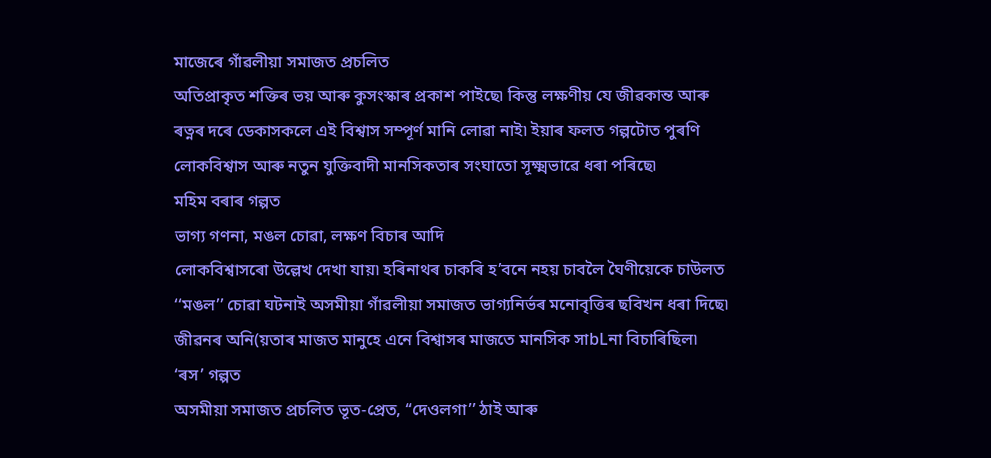মাজেৰে গাঁৱলীয়া সমাজত প্ৰচলিত
অতিপ্ৰাকৃত শক্তিৰ ভয় আৰু কুসংস্কাৰ প্ৰকাশ পাইছে৷ কিন্তু লক্ষণীয় যে জীৱকান্ত আৰু
ৰত্নৰ দৰে ডেকাসকলে এই বিশ্বাস সম্পূৰ্ণ মানি লোৱা নাই৷ ইয়াৰ ফলত গল্পটোত পুৰণি
লোকবিশ্বাস আৰু নতুন যুক্তিবাদী মানসিকতাৰ সংঘাতো সূক্ষ্মভাৱে ধৰা পৰিছে৷
মহিম বৰাৰ গল্পত
ভাগ্য গণনা, মঙল চোৱা, লক্ষণ বিচাৰ আদি
লোকবিশ্বাসৰো উল্লেখ দেখা যায়৷ হৰিনাথৰ চাকৰি হ’বনে নহয় চাবলৈ ঘৈণীয়েকে চাউলত
‘‘মঙল’’ চোৱা ঘটনাই অসমীয়া গাঁৱলীয়া সমাজত ভাগ্যনিৰ্ভৰ মনোবৃত্তিৰ ছবিখন ধৰা দিছে৷
জীৱনৰ অনি(য়তাৰ মাজত মানুহে এনে বিশ্বাসৰ মাজতে মানসিক সাbLনা বিচাৰিছিল৷
‘ৰস’ গল্পত
অসমীয়া সমাজত প্ৰচলিত ভূত-প্ৰেত, ‘‘দেওলগা’’ ঠাই আৰু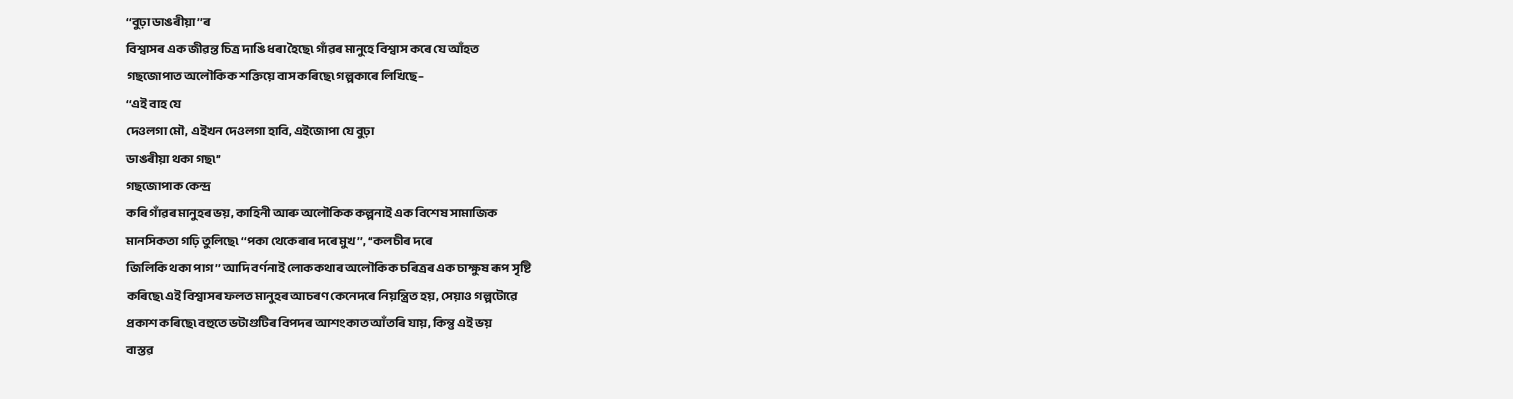‘‘বুঢ়া ডাঙৰীয়া’’ৰ
বিশ্বাসৰ এক জীৱন্ত চিত্ৰ দাঙি ধৰা হৈছে৷ গাঁৱৰ মানুহে বিশ্বাস কৰে যে আঁহত
গছজোপাত অলৌকিক শক্তিয়ে বাস কৰিছে৷ গল্পকাৰে লিখিছে–
‘‘এই বাহ যে
দেওলগা মৌ, এইখন দেওলগা হাবি, এইজোপা যে বুঢ়া
ডাঙৰীয়া থকা গছ৷’’
গছজোপাক কেন্দ্ৰ
কৰি গাঁৱৰ মানুহৰ ভয়, কাহিনী আৰু অলৌকিক কল্পনাই এক বিশেষ সামাজিক
মানসিকতা গঢ়ি তুলিছে৷ ‘‘পকা থেকেৰাৰ দৰে মুখ’’, ‘‘কলচীৰ দৰে
জিলিকি থকা পাগ’’ আদি বৰ্ণনাই লোককথাৰ অলৌকিক চৰিত্ৰৰ এক চাক্ষুষ ৰূপ সৃষ্টি
কৰিছে৷ এই বিশ্বাসৰ ফলত মানুহৰ আচৰণ কেনেদৰে নিয়ন্ত্ৰিত হয়, সেয়াও গল্পটোৱে
প্ৰকাশ কৰিছে৷ বহুতে ভটাগুটিৰ বিপদৰ আশংকাত আঁতৰি যায়, কিন্তু এই ভয়
বাস্তৱ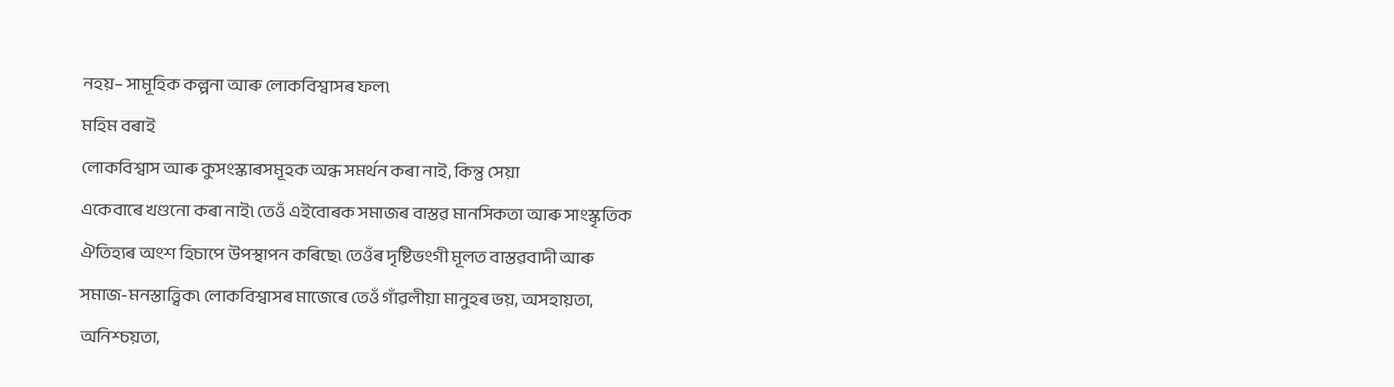নহয়– সামূহিক কল্পনা আৰু লোকবিশ্বাসৰ ফল৷
মহিম বৰাই
লোকবিশ্বাস আৰু কুসংস্কাৰসমূহক অন্ধ সমৰ্থন কৰা নাই, কিন্তু সেয়া
একেবাৰে খণ্ডনো কৰা নাই৷ তেওঁ এইবোৰক সমাজৰ বাস্তৱ মানসিকতা আৰু সাংস্কৃতিক
ঐতিহ্যৰ অংশ হিচাপে উপস্থাপন কৰিছে৷ তেওঁৰ দৃষ্টিভংগী মূলত বাস্তৱবাদী আৰু
সমাজ-মনস্তাত্ত্বিক৷ লোকবিশ্বাসৰ মাজেৰে তেওঁ গাঁৱলীয়া মানুহৰ ভয়, অসহায়তা,
অনিশ্চয়তা,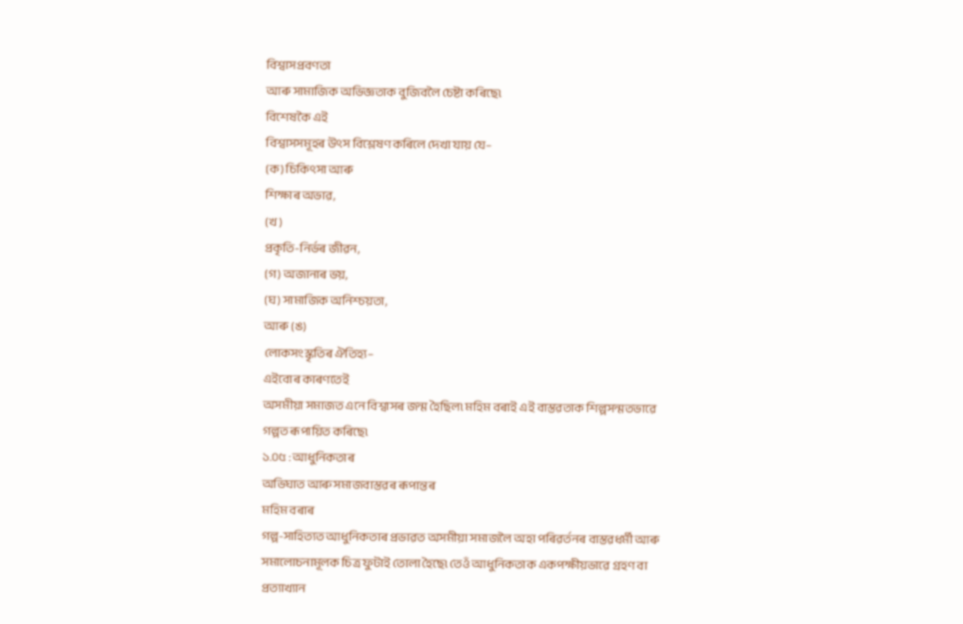বিশ্বাসপ্ৰবণতা
আৰু সামাজিক অভিজ্ঞতাক বুজিবলৈ চেষ্টা কৰিছে৷
বিশেষকৈ এই
বিশ্বাসসমূহৰ উৎস বিশ্লেষণ কৰিলে দেখা যায় যে–
(ক) চিকিৎসা আৰু
শিক্ষাৰ অভাৱ,
(খ)
প্ৰকৃতি-নিৰ্ভৰ জীৱন,
(গ) অজানাৰ ভয়,
(ঘ) সামাজিক অনিশ্চয়তা,
আৰু (ঙ)
লোকসংস্কৃতিৰ ঐতিহ্য–
এইবোৰ কাৰণতেই
অসমীয়া সমাজত এনে বিশ্বাসৰ জন্ম হৈছিল৷ মহিম বৰাই এই বাস্তৱতাক শিল্পসন্মতভাৱে
গল্পত ৰূপায়িত কৰিছে৷
১.০৫ : আধুনিকতাৰ
অভিঘাত আৰু সমাজবাস্তৱৰ ৰূপান্তৰ
মহিম বৰাৰ
গল্প-সাহিত্যত আধুনিকতাৰ প্ৰভাৱত অসমীয়া সমাজলৈ অহা পৰিৱৰ্তনৰ বাস্তৱধৰ্মী আৰু
সমালোচনামূলক চিত্ৰ ফুটাই তোলা হৈছে৷ তেওঁ আধুনিকতাক একপক্ষীয়ভাৱে গ্ৰহণ বা
প্ৰত্যাখ্যান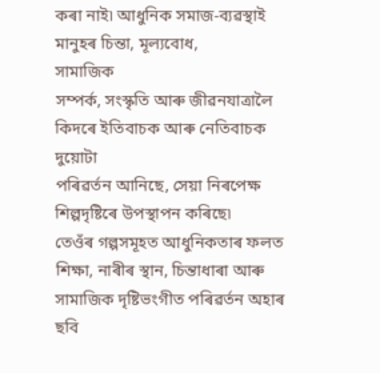কৰা নাই৷ আধুনিক সমাজ-ব্যৱস্থাই মানুহৰ চিন্তা, মূল্যবোধ,
সামাজিক
সম্পৰ্ক, সংস্কৃতি আৰু জীৱনযাত্ৰালৈ কিদৰে ইতিবাচক আৰু নেতিবাচক দুয়োটা
পৰিৱৰ্তন আনিছে, সেয়া নিৰপেক্ষ শিল্পদৃষ্টিৰে উপস্থাপন কৰিছে৷
তেওঁৰ গল্পসমূহত আধুনিকতাৰ ফলত শিক্ষা, নাৰীৰ স্থান, চিন্তাধাৰা আৰু
সামাজিক দৃষ্টিভংগীত পৰিৱৰ্তন অহাৰ ছবি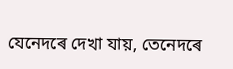যেনেদৰে দেখা যায়, তেনেদৰে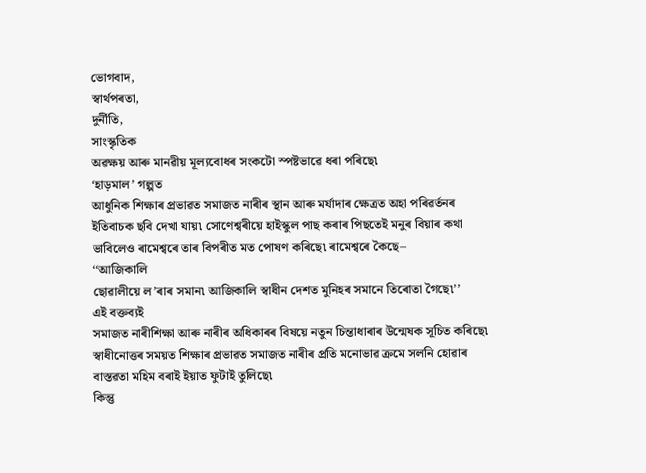ভোগবাদ,
স্বাৰ্থপৰতা,
দুৰ্নীতি,
সাংস্কৃতিক
অৱক্ষয় আৰু মানৱীয় মূল্যবোধৰ সংকটো স্পষ্টভাৱে ধৰা পৰিছে৷
‘হাড়মাল’ গল্পত
আধুনিক শিক্ষাৰ প্ৰভাৱত সমাজত নাৰীৰ স্থান আৰু মৰ্যাদাৰ ক্ষেত্ৰত অহা পৰিৱৰ্তনৰ
ইতিবাচক ছবি দেখা যায়৷ সোণেশ্বৰীয়ে হাইস্কুল পাছ কৰাৰ পিছতেই মনুৰ বিয়াৰ কথা
ভাবিলেও ৰামেশ্বৰে তাৰ বিপৰীত মত পোষণ কৰিছে৷ ৰামেশ্বৰে কৈছে–
‘‘আজিকালি
ছোৱালীয়ে ল’ৰাৰ সমান৷ আজিকালি স্বাধীন দেশত মুনিহৰ সমানে তিৰোতা গৈছে৷’’
এই বক্তব্যই
সমাজত নাৰীশিক্ষা আৰু নাৰীৰ অধিকাৰৰ বিষয়ে নতুন চিন্তাধাৰাৰ উন্মেষক সূচিত কৰিছে৷
স্বাধীনোত্তৰ সময়ত শিক্ষাৰ প্ৰভাৱত সমাজত নাৰীৰ প্ৰতি মনোভাৱ ক্ৰমে সলনি হোৱাৰ
বাস্তৱতা মহিম বৰাই ইয়াত ফুটাই তুলিছে৷
কিন্তু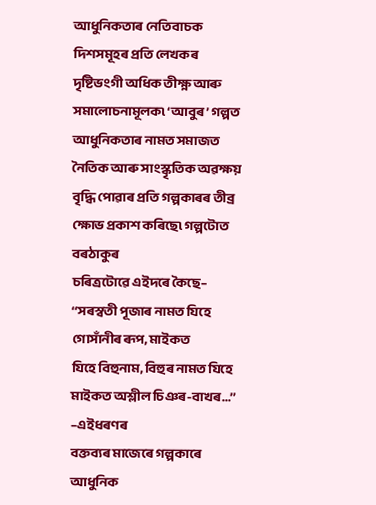আধুনিকতাৰ নেতিবাচক দিশসমূহৰ প্ৰতি লেখকৰ দৃষ্টিভংগী অধিক তীক্ষ্ণ আৰু
সমালোচনামূলক৷ ‘আবুৰ’ গল্পত আধুনিকতাৰ নামত সমাজত নৈতিক আৰু সাংস্কৃতিক অৱক্ষয়
বৃদ্ধি পোৱাৰ প্ৰতি গল্পকাৰৰ তীব্ৰ ক্ষোভ প্ৰকাশ কৰিছে৷ গল্পটোত বৰঠাকুৰ
চৰিত্ৰটোৱে এইদৰে কৈছে– ‘‘সৰস্বতী পূজাৰ নামত যিহে গোসাঁনীৰ ৰূপ, মাইকত
যিহে বিহুনাম, বিহুৰ নামত যিহে মাইকত অশ্লীল চিঞৰ-বাখৰ...’’
–এইধৰণৰ
বক্তব্যৰ মাজেৰে গল্পকাৰে আধুনিক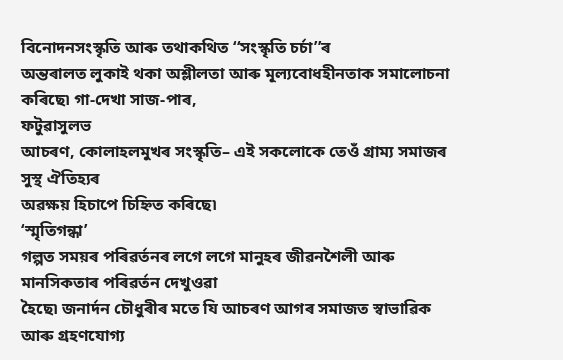বিনোদনসংস্কৃতি আৰু তথাকথিত ‘‘সংস্কৃতি চৰ্চা’’ৰ
অন্তৰালত লুকাই থকা অশ্লীলতা আৰু মূল্যবোধহীনতাক সমালোচনা কৰিছে৷ গা-দেখা সাজ-পাৰ,
ফটুৱাসুলভ
আচৰণ, কোলাহলমুখৰ সংস্কৃতি– এই সকলোকে তেওঁ গ্ৰাম্য সমাজৰ সুস্থ ঐতিহ্যৰ
অৱক্ষয় হিচাপে চিহ্নিত কৰিছে৷
‘স্মৃতিগন্ধা’
গল্পত সময়ৰ পৰিৱৰ্তনৰ লগে লগে মানুহৰ জীৱনশৈলী আৰু মানসিকতাৰ পৰিৱৰ্তন দেখুওৱা
হৈছে৷ জনাৰ্দন চৌধুৰীৰ মতে যি আচৰণ আগৰ সমাজত স্বাভাৱিক আৰু গ্ৰহণযোগ্য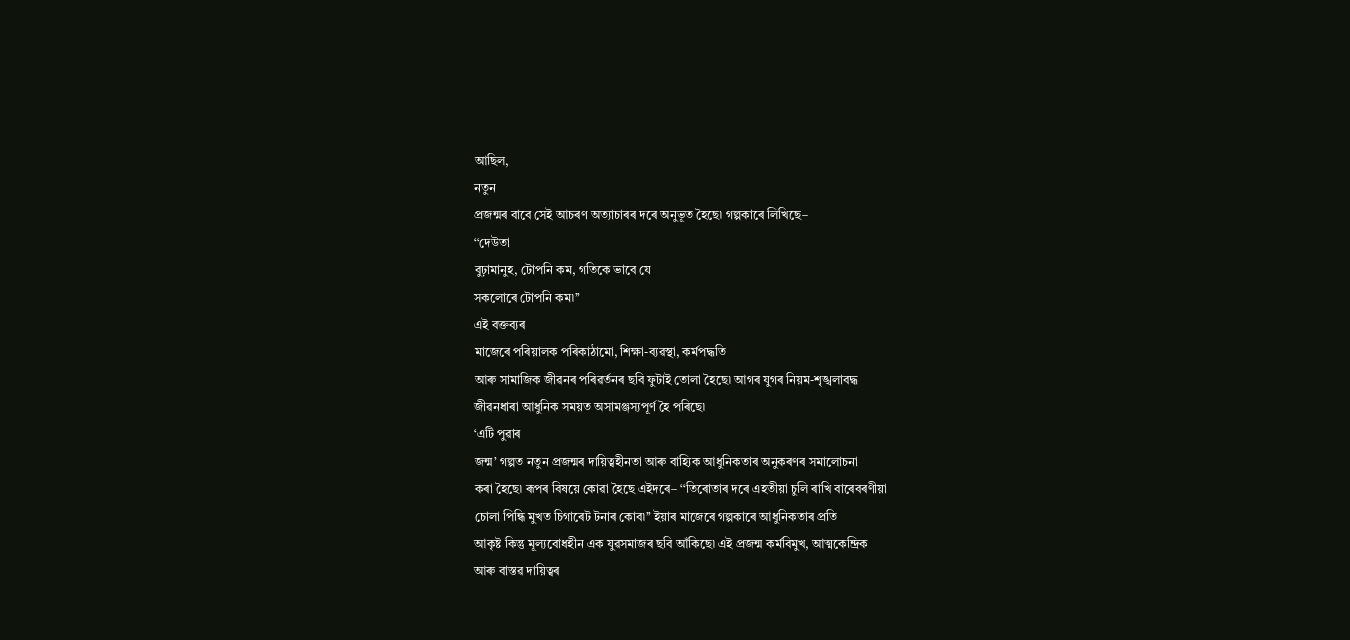আছিল,
নতুন
প্ৰজন্মৰ বাবে সেই আচৰণ অত্যাচাৰৰ দৰে অনুভূত হৈছে৷ গল্পকাৰে লিখিছে–
‘‘দেউতা
বুঢ়ামানুহ, টোপনি কম, গতিকে ভাবে যে
সকলোৰে টোপনি কম৷’’
এই বক্তব্যৰ
মাজেৰে পৰিয়ালক পৰিকাঠামো, শিক্ষা-ব্যৱস্থা, কৰ্মপদ্ধতি
আৰু সামাজিক জীৱনৰ পৰিৱৰ্তনৰ ছবি ফুটাই তোলা হৈছে৷ আগৰ যুগৰ নিয়ম-শৃঙ্খলাবদ্ধ
জীৱনধাৰা আধুনিক সময়ত অসামঞ্জস্যপূৰ্ণ হৈ পৰিছে৷
‘এটি পুৱাৰ
জন্ম’ গল্পত নতুন প্ৰজন্মৰ দায়িত্বহীনতা আৰু বাহ্যিক আধুনিকতাৰ অনুকৰণৰ সমালোচনা
কৰা হৈছে৷ ৰূপৰ বিষয়ে কোৱা হৈছে এইদৰে– ‘‘তিৰোতাৰ দৰে এহতীয়া চুলি ৰাখি বাৰেবৰণীয়া
চোলা পিন্ধি মুখত চিগাৰেট টনাৰ কোব৷’’ ইয়াৰ মাজেৰে গল্পকাৰে আধুনিকতাৰ প্ৰতি
আকৃষ্ট কিন্তু মূল্যবোধহীন এক যুৱসমাজৰ ছবি আঁকিছে৷ এই প্ৰজন্ম কৰ্মবিমুখ, আত্মকেন্দ্ৰিক
আৰু বাস্তৱ দায়িত্বৰ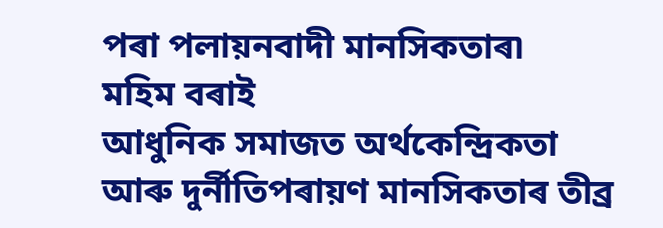পৰা পলায়নবাদী মানসিকতাৰ৷
মহিম বৰাই
আধুনিক সমাজত অৰ্থকেন্দ্ৰিকতা আৰু দুৰ্নীতিপৰায়ণ মানসিকতাৰ তীব্ৰ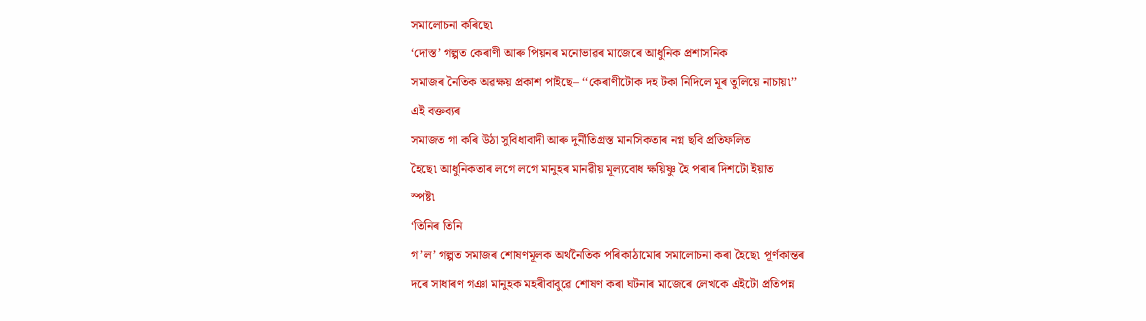সমালোচনা কৰিছে৷
‘দোস্ত’ গল্পত কেৰাণী আৰু পিয়নৰ মনোভাৱৰ মাজেৰে আধুনিক প্ৰশাসনিক
সমাজৰ নৈতিক অৱক্ষয় প্ৰকাশ পাইছে– ‘‘কেৰাণীটোক দহ টকা নিদিলে মূৰ তুলিয়ে নাচায়৷’’
এই বক্তব্যৰ
সমাজত গা কৰি উঠা সুবিধাবাদী আৰু দুৰ্নীতিগ্ৰস্ত মানসিকতাৰ নগ্ন ছবি প্ৰতিফলিত
হৈছে৷ আধুনিকতাৰ লগে লগে মানুহৰ মানৱীয় মূল্যবোধ ক্ষয়িষ্ণু হৈ পৰাৰ দিশটো ইয়াত
স্পষ্ট৷
‘তিনিৰ তিনি
গ’ল’ গল্পত সমাজৰ শোষণমূলক অৰ্থনৈতিক পৰিকাঠামোৰ সমালোচনা কৰা হৈছে৷ পূৰ্ণকান্তৰ
দৰে সাধাৰণ গঞা মানুহক মহৰীবাবুৱে শোষণ কৰা ঘটনাৰ মাজেৰে লেখকে এইটো প্ৰতিপন্ন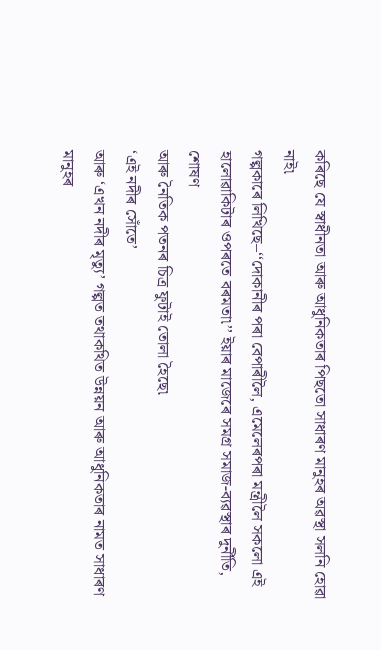কৰিছে যে স্বাধীনতা আৰু আধুনিকতাৰ পিছতো সাধাৰণ মানুহৰ অৱস্থা সলনি হোৱা নাই৷
গল্পকাৰে লিখিছে–‘‘দোকানীৰ পৰা বেপাৰীলৈ, এমেলেৰপৰা মন্ত্ৰীলৈ সকলো এই
হালোৱাকিটাৰ ওপৰতে বৰমতা৷’’ ইয়াৰ মাজেৰে সমগ্ৰ সমাজ-ব্যৱস্থাৰ দুৰ্নীতি, শোষণ
আৰু নৈতিক পতনৰ চিত্ৰ ফুটাই তোলা হৈছে৷
‘এই নদীৰ সোঁতে’
আৰু ‘এখন নদীৰ মৃত্যু’ গল্পত তথাকথিত উন্নয়ন আৰু আধুনিকতাৰ নামত সাধাৰণ মানুহৰ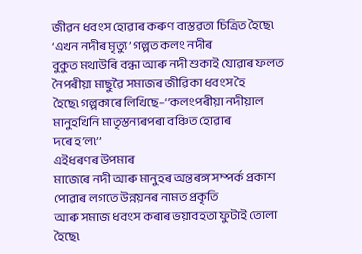জীৱন ধবংস হোৱাৰ কৰুণ বাস্তৱতা চিত্ৰিত হৈছে৷ ‘এখন নদীৰ মৃত্যু’ গল্পত কলং নদীৰ
বুকুত মথাউৰি বন্ধা আৰু নদী শুকাই যোৱাৰ ফলত নৈপৰীয়া মাছুৱৈ সমাজৰ জীৱিকা ধবংস হৈ
হৈছে৷ গল্পকাৰে লিখিছে–‘‘কলংপৰীয়া নদীয়াল মানুহখিনি মাতৃস্তন্যৰপৰা বঞ্চিত হোৱাৰ
দৰে হ’ল৷’’
এইধৰণৰ উপমাৰ
মাজেৰে নদী আৰু মানুহৰ অন্তৰঙ্গ সম্পৰ্ক প্ৰকাশ পোৱাৰ লগতে উন্নয়নৰ নামত প্ৰকৃতি
আৰু সমাজ ধবংস কৰাৰ ভয়াবহতা ফুটাই তোলা হৈছে৷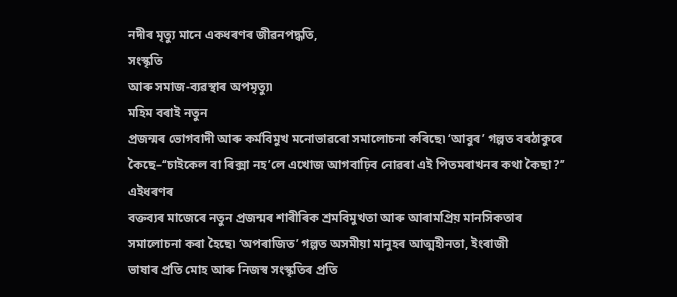নদীৰ মৃত্যু মানে একধৰণৰ জীৱনপদ্ধতি,
সংস্কৃতি
আৰু সমাজ-ব্যৱস্থাৰ অপমৃত্যু৷
মহিম বৰাই নতুন
প্ৰজন্মৰ ভোগবাদী আৰু কৰ্মবিমুখ মনোভাৱৰো সমালোচনা কৰিছে৷ ‘আবুৰ’ গল্পত বৰঠাকুৰে
কৈছে–‘‘চাইকেল বা ৰিক্সা নহ’লে এখোজ আগবাঢ়িব নোৱৰা এই পিতমৰাখনৰ কথা কৈছা?’’
এইধৰণৰ
বক্তব্যৰ মাজেৰে নতুন প্ৰজন্মৰ শাৰীৰিক শ্ৰমবিমুখতা আৰু আৰামপ্ৰিয় মানসিকতাৰ
সমালোচনা কৰা হৈছে৷ ‘অপৰাজিত’ গল্পত অসমীয়া মানুহৰ আত্মহীনতা, ইংৰাজী
ভাষাৰ প্ৰতি মোহ আৰু নিজস্ব সংস্কৃতিৰ প্ৰতি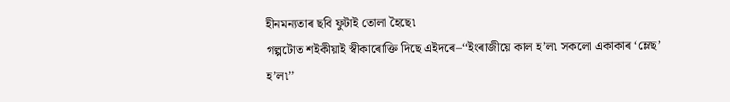হীনমন্যতাৰ ছবি ফুটাই তোলা হৈছে৷
গল্পটোত শইকীয়াই স্বীকাৰোক্তি দিছে এইদৰে–‘‘ইংৰাজীয়ে কাল হ’ল৷ সকলো একাকাৰ ‘ম্লেছ’
হ’ল৷’’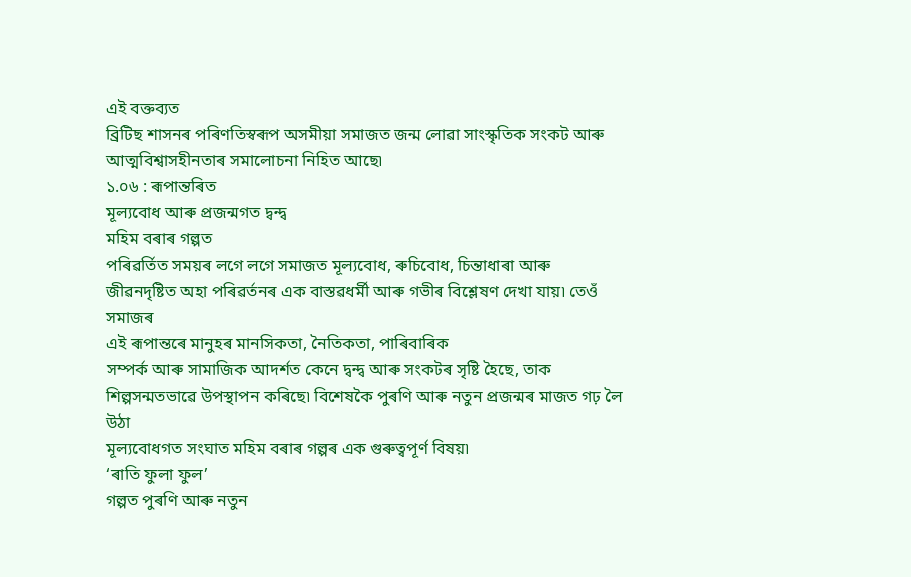এই বক্তব্যত
ব্ৰিটিছ শাসনৰ পৰিণতিস্বৰূপ অসমীয়া সমাজত জন্ম লোৱা সাংস্কৃতিক সংকট আৰু
আত্মবিশ্বাসহীনতাৰ সমালোচনা নিহিত আছে৷
১.০৬ : ৰূপান্তৰিত
মূল্যবোধ আৰু প্ৰজন্মগত দ্বন্দ্ব
মহিম বৰাৰ গল্পত
পৰিৱৰ্তিত সময়ৰ লগে লগে সমাজত মূল্যবোধ, ৰুচিবোধ, চিন্তাধাৰা আৰু
জীৱনদৃষ্টিত অহা পৰিৱৰ্তনৰ এক বাস্তৱধৰ্মী আৰু গভীৰ বিশ্লেষণ দেখা যায়৷ তেওঁ সমাজৰ
এই ৰূপান্তৰে মানুহৰ মানসিকতা, নৈতিকতা, পাৰিবাৰিক
সম্পৰ্ক আৰু সামাজিক আদৰ্শত কেনে দ্বন্দ্ব আৰু সংকটৰ সৃষ্টি হৈছে, তাক
শিল্পসন্মতভাৱে উপস্থাপন কৰিছে৷ বিশেষকৈ পুৰণি আৰু নতুন প্ৰজন্মৰ মাজত গঢ় লৈ উঠা
মূল্যবোধগত সংঘাত মহিম বৰাৰ গল্পৰ এক গুৰুত্বপূৰ্ণ বিষয়৷
‘ৰাতি ফুলা ফুল’
গল্পত পুৰণি আৰু নতুন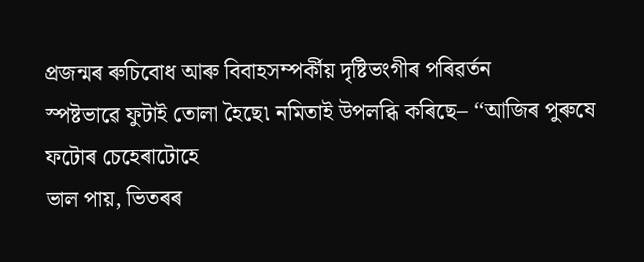প্ৰজন্মৰ ৰুচিবোধ আৰু বিবাহসম্পৰ্কীয় দৃষ্টিভংগীৰ পৰিৱৰ্তন
স্পষ্টভাৱে ফুটাই তোলা হৈছে৷ নমিতাই উপলব্ধি কৰিছে– ‘‘আজিৰ পুৰুষে ফটোৰ চেহেৰাটোহে
ভাল পায়, ভিতৰৰ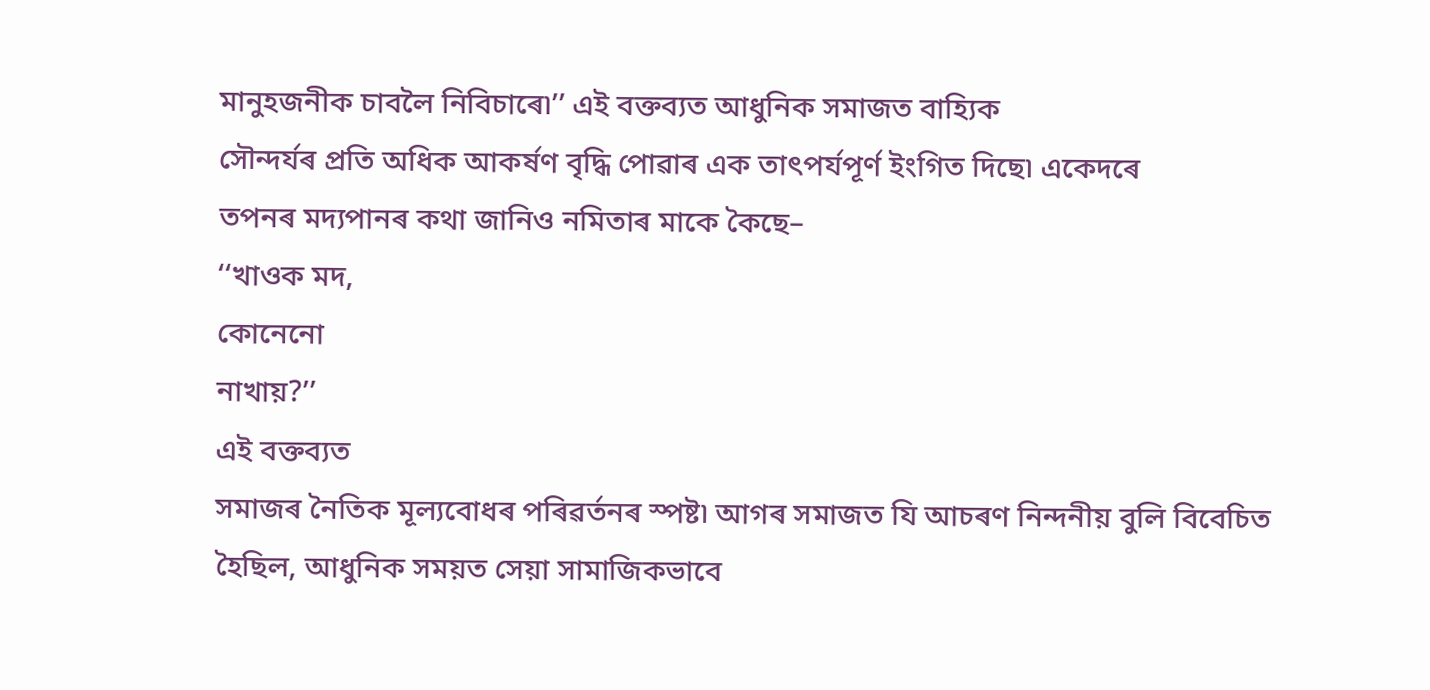মানুহজনীক চাবলৈ নিবিচাৰে৷’’ এই বক্তব্যত আধুনিক সমাজত বাহ্যিক
সৌন্দৰ্যৰ প্ৰতি অধিক আকৰ্ষণ বৃদ্ধি পোৱাৰ এক তাৎপৰ্যপূৰ্ণ ইংগিত দিছে৷ একেদৰে
তপনৰ মদ্যপানৰ কথা জানিও নমিতাৰ মাকে কৈছে–
‘‘খাওক মদ,
কোনেনো
নাখায়?’’
এই বক্তব্যত
সমাজৰ নৈতিক মূল্যবোধৰ পৰিৱৰ্তনৰ স্পষ্ট৷ আগৰ সমাজত যি আচৰণ নিন্দনীয় বুলি বিবেচিত
হৈছিল, আধুনিক সময়ত সেয়া সামাজিকভাবে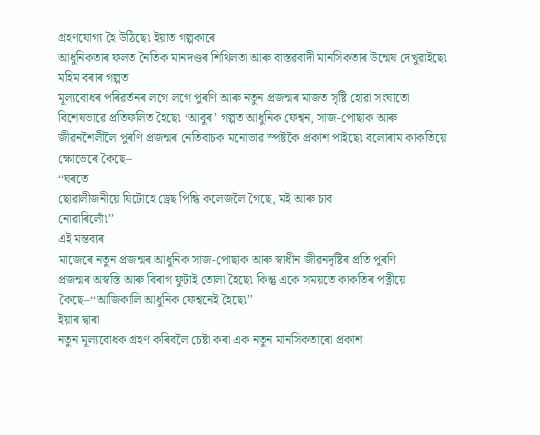গ্ৰহণযোগ্য হৈ উঠিছে৷ ইয়াত গল্পকাৰে
আধুনিকতাৰ ফলত নৈতিক মানদণ্ডৰ শিথিলতা আৰু বাস্তৱবাদী মানসিকতাৰ উন্মেষ দেখুৱাইছে৷
মহিম বৰাৰ গল্পত
মূল্যবোধৰ পৰিৱৰ্তনৰ লগে লগে পুৰণি আৰু নতুন প্ৰজন্মৰ মাজত সৃষ্টি হোৱা সংঘাতো
বিশেষভাৱে প্ৰতিফলিত হৈছে৷ ‘আবুৰ’ গল্পত আধুনিক ফেশ্বন, সাজ-পোছাক আৰু
জীৱনশৈলীলৈ পুৰণি প্ৰজন্মৰ নেতিবাচক মনোভাৱ স্পষ্টকৈ প্ৰকাশ পাইছে৷ বলোৰাম কাকতিয়ে
ক্ষোভেৰে কৈছে–
‘‘ঘৰতে
ছোৱালীজনীয়ে যিটোহে ড্ৰেছ পিন্ধি কলেজলৈ গৈছে, মই আৰু চাব
নোৱাৰিলোঁ৷’’
এই মন্তব্যৰ
মাজেৰে নতুন প্ৰজন্মৰ আধুনিক সাজ-পোছাক আৰু স্বাধীন জীৱনদৃষ্টিৰ প্ৰতি পুৰণি
প্ৰজন্মৰ অস্বস্তি আৰু বিৰাগ ফুটাই তোলা হৈছে৷ কিন্তু একে সময়তে কাকতিৰ পত্নীয়ে
কৈছে–‘‘আজিকালি আধুনিক ফেশ্বনেই হৈছে৷’’
ইয়াৰ দ্বাৰা
নতুন মূল্যবোধক গ্ৰহণ কৰিবলৈ চেষ্টা কৰা এক নতুন মানসিকতাৰো প্ৰকাশ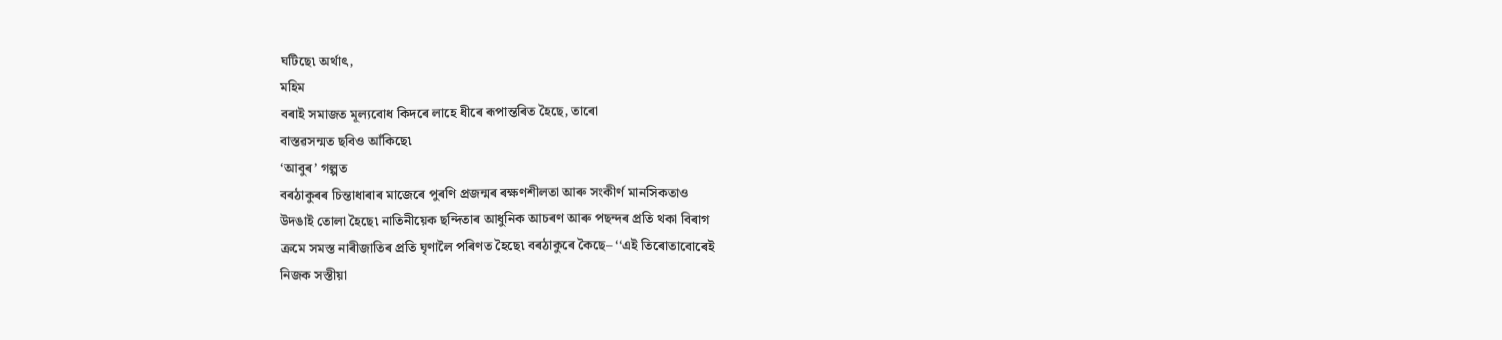ঘটিছে৷ অৰ্থাৎ,
মহিম
বৰাই সমাজত মূল্যবোধ কিদৰে লাহে ধীৰে ৰূপান্তৰিত হৈছে, তাৰো
বাস্তৱসন্মত ছবিও আঁকিছে৷
‘আবুৰ’ গল্পত
বৰঠাকুৰৰ চিন্তাধাৰাৰ মাজেৰে পুৰণি প্ৰজন্মৰ ৰক্ষণশীলতা আৰু সংকীৰ্ণ মানসিকতাও
উদঙাই তোলা হৈছে৷ নাতিনীয়েক ছন্দিতাৰ আধুনিক আচৰণ আৰু পছন্দৰ প্ৰতি থকা বিৰাগ
ক্ৰমে সমস্ত নাৰীজাতিৰ প্ৰতি ঘৃণালৈ পৰিণত হৈছে৷ বৰঠাকুৰে কৈছে– ‘‘এই তিৰোতাবোৰেই
নিজক সস্তীয়া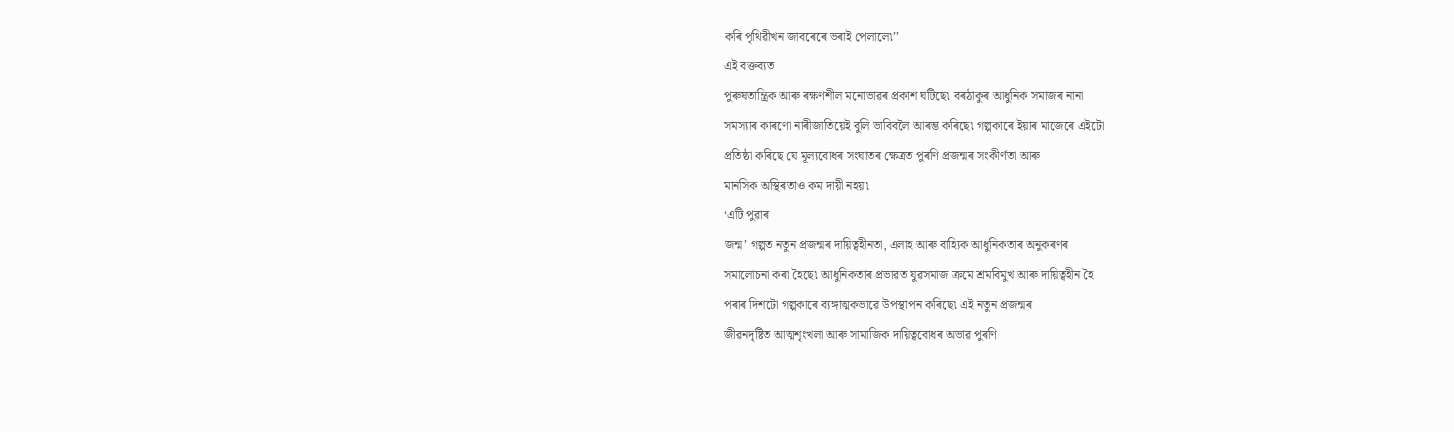কৰি পৃথিৱীখন জাবৰেৰে ভৰাই পেলালে৷’’
এই বক্তব্যত
পুৰুষতান্ত্ৰিক আৰু ৰক্ষণশীল মনোভাৱৰ প্ৰকাশ ঘটিছে৷ বৰঠাকুৰ আধুনিক সমাজৰ নানা
সমস্যাৰ কাৰণো নাৰীজাতিয়েই বুলি ভাবিবলৈ আৰম্ভ কৰিছে৷ গল্পকাৰে ইয়াৰ মাজেৰে এইটো
প্ৰতিষ্ঠা কৰিছে যে মূল্যবোধৰ সংঘাতৰ ক্ষেত্ৰত পুৰণি প্ৰজন্মৰ সংকীৰ্ণতা আৰু
মানসিক অস্থিৰতাও কম দায়ী নহয়৷
‘এটি পুৱাৰ
জন্ম’ গল্পত নতুন প্ৰজন্মৰ দায়িত্বহীনতা, এলাহ আৰু বাহ্যিক আধুনিকতাৰ অনুকৰণৰ
সমালোচনা কৰা হৈছে৷ আধুনিকতাৰ প্ৰভাৱত যুৱসমাজ ক্ৰমে শ্ৰমবিমুখ আৰু দায়িত্বহীন হৈ
পৰাৰ দিশটো গল্পকাৰে ব্যঙ্গাত্মকভাৱে উপস্থাপন কৰিছে৷ এই নতুন প্ৰজন্মৰ
জীৱনদৃষ্টিত আত্মশৃংখলা আৰু সামাজিক দায়িত্ববোধৰ অভাৱ পুৰণি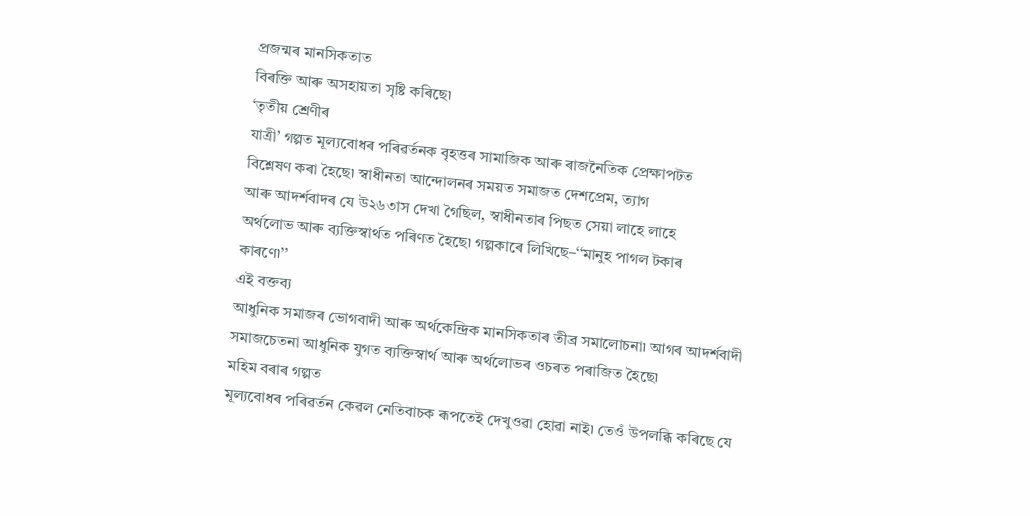প্ৰজন্মৰ মানসিকতাত
বিৰক্তি আৰু অসহায়তা সৃষ্টি কৰিছে৷
‘তৃতীয় শ্ৰেণীৰ
যাত্ৰী’ গল্পত মূল্যবোধৰ পৰিৱৰ্তনক বৃহত্তৰ সামাজিক আৰু ৰাজনৈতিক প্ৰেক্ষাপটত
বিশ্লেষণ কৰা হৈছে৷ স্বাধীনতা আন্দোলনৰ সময়ত সমাজত দেশপ্ৰেম, ত্যাগ
আৰু আদৰ্শবাদৰ যে উ২৬৩াস দেখা গৈছিল, স্বাধীনতাৰ পিছত সেয়া লাহে লাহে
অৰ্থলোভ আৰু ব্যক্তিস্বাৰ্থত পৰিণত হৈছে৷ গল্পকাৰে লিখিছে–‘‘মানুহ পাগল টকাৰ
কাৰণে৷’’
এই বক্তব্য
আধুনিক সমাজৰ ভোগবাদী আৰু অৰ্থকেন্দ্ৰিক মানসিকতাৰ তীব্ৰ সমালোচনা৷ আগৰ আদৰ্শবাদী
সমাজচেতনা আধুনিক যুগত ব্যক্তিস্বাৰ্থ আৰু অৰ্থলোভৰ ওচৰত পৰাজিত হৈছে৷
মহিম বৰাৰ গল্পত
মূল্যবোধৰ পৰিৱৰ্তন কেৱল নেতিবাচক ৰূপতেই দেখুওৱা হোৱা নাই৷ তেওঁ উপলব্ধি কৰিছে যে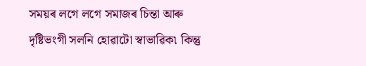সময়ৰ লগে লগে সমাজৰ চিন্তা আৰু দৃষ্টিভংগী সলনি হোৱাটো স্বাভাৱিক৷ কিন্তু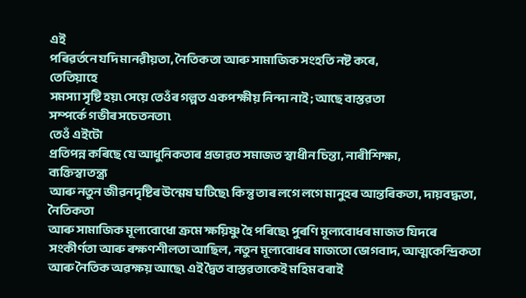এই
পৰিৱৰ্তনে যদি মানৱীয়তা, নৈতিকতা আৰু সামাজিক সংহতি নষ্ট কৰে,
তেতিয়াহে
সমস্যা সৃষ্টি হয়৷ সেয়ে তেওঁৰ গল্পত একপক্ষীয় নিন্দা নাই; আছে বাস্তৱতা
সম্পৰ্কে গভীৰ সচেতনতা৷
তেওঁ এইটো
প্ৰতিপন্ন কৰিছে যে আধুনিকতাৰ প্ৰভাৱত সমাজত স্বাধীন চিন্তা, নাৰীশিক্ষা,
ব্যক্তিস্বাতন্ত্ৰ্য
আৰু নতুন জীৱনদৃষ্টিৰ উন্মেষ ঘটিছে৷ কিন্তু তাৰ লগে লগে মানুহৰ আন্তৰিকতা, দায়বদ্ধতা,
নৈতিকতা
আৰু সামাজিক মূল্যবোধো ক্ৰমে ক্ষয়িষ্ণু হৈ পৰিছে৷ পুৰণি মূল্যবোধৰ মাজত যিদৰে
সংকীৰ্ণতা আৰু ৰক্ষণশীলতা আছিল, নতুন মূল্যবোধৰ মাজতো ভোগবাদ, আত্মকেন্দ্ৰিকতা
আৰু নৈতিক অৱক্ষয় আছে৷ এই দ্বৈত বাস্তৱতাকেই মহিম বৰাই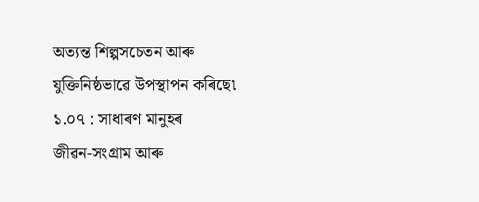অত্যন্ত শিল্পসচেতন আৰু
যুক্তিনিষ্ঠভাৱে উপস্থাপন কৰিছে৷
১.০৭ : সাধাৰণ মানুহৰ
জীৱন-সংগ্ৰাম আৰু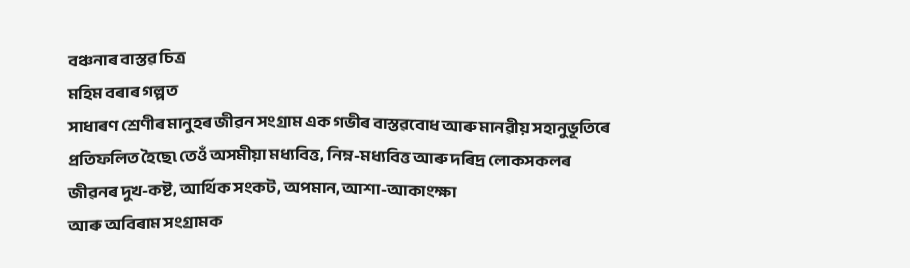বঞ্চনাৰ বাস্তৱ চিত্ৰ
মহিম বৰাৰ গল্পত
সাধাৰণ শ্ৰেণীৰ মানুহৰ জীৱন সংগ্ৰাম এক গভীৰ বাস্তৱবোধ আৰু মানৱীয় সহানুভূতিৰে
প্ৰতিফলিত হৈছে৷ তেওঁ অসমীয়া মধ্যবিত্ত, নিম্ন-মধ্যবিত্ত আৰু দৰিদ্ৰ লোকসকলৰ
জীৱনৰ দুখ-কষ্ট, আৰ্থিক সংকট, অপমান, আশা-আকাংক্ষা
আৰু অবিৰাম সংগ্ৰামক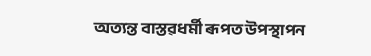অত্যন্ত বাস্তৱধৰ্মী ৰূপত উপস্থাপন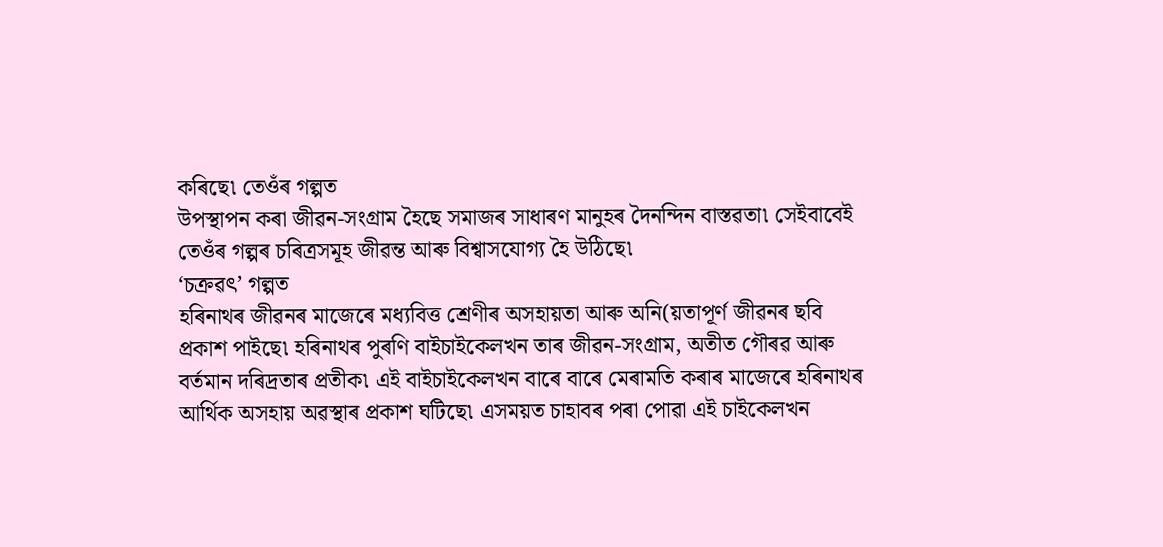কৰিছে৷ তেওঁৰ গল্পত
উপস্থাপন কৰা জীৱন-সংগ্ৰাম হৈছে সমাজৰ সাধাৰণ মানুহৰ দৈনন্দিন বাস্তৱতা৷ সেইবাবেই
তেওঁৰ গল্পৰ চৰিত্ৰসমূহ জীৱন্ত আৰু বিশ্বাসযোগ্য হৈ উঠিছে৷
‘চক্ৰৱৎ’ গল্পত
হৰিনাথৰ জীৱনৰ মাজেৰে মধ্যবিত্ত শ্ৰেণীৰ অসহায়তা আৰু অনি(য়তাপূৰ্ণ জীৱনৰ ছবি
প্ৰকাশ পাইছে৷ হৰিনাথৰ পুৰণি বাইচাইকেলখন তাৰ জীৱন-সংগ্ৰাম, অতীত গৌৰৱ আৰু
বৰ্তমান দৰিদ্ৰতাৰ প্ৰতীক৷ এই বাইচাইকেলখন বাৰে বাৰে মেৰামতি কৰাৰ মাজেৰে হৰিনাথৰ
আৰ্থিক অসহায় অৱস্থাৰ প্ৰকাশ ঘটিছে৷ এসময়ত চাহাবৰ পৰা পোৱা এই চাইকেলখন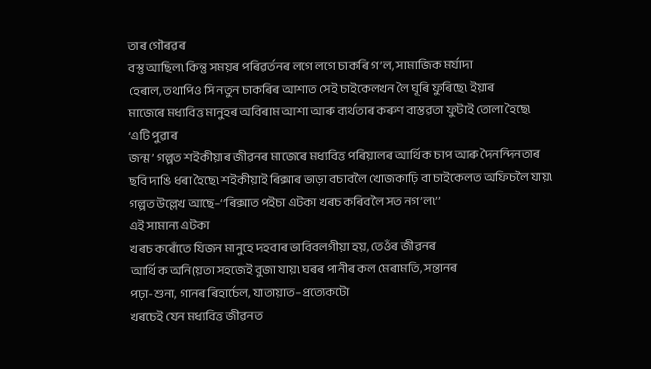তাৰ গৌৰৱৰ
বস্তু আছিল৷ কিন্তু সময়ৰ পৰিৱৰ্তনৰ লগে লগে চাকৰি গ’ল, সামাজিক মৰ্যাদা
হেৰাল, তথাপিও সি নতুন চাকৰিৰ আশাত সেই চাইকেলখন লৈ ঘূৰি ফুৰিছে৷ ইয়াৰ
মাজেৰে মধ্যবিত্ত মানুহৰ অবিৰাম আশা আৰু ব্যৰ্থতাৰ কৰুণ বাস্তৱতা ফুটাই তোলা হৈছে৷
‘এটি পুৱাৰ
জন্ম’ গল্পত শইকীয়াৰ জীৱনৰ মাজেৰে মধ্যবিত্ত পৰিয়ালৰ আৰ্থিক চাপ আৰু দৈনন্দিনতাৰ
ছবি দাঙি ধৰা হৈছে৷ শইকীয়াই ৰিক্সাৰ ভাড়া বচাবলৈ খোজকাঢ়ি বা চাইকেলত অফিচলৈ যায়৷
গল্পত উল্লেখ আছে–‘‘ৰিক্সাত পইচা এটকা খৰচ কৰিবলৈ সত নগ’ল৷’’
এই সামান্য এটকা
খৰচ কৰোঁতে যিজন মানুহে দহবাৰ ভাবিবলগীয়া হয়, তেওঁৰ জীৱনৰ
আৰ্থিক অনি(য়তা সহজেই বুজা যায়৷ ঘৰৰ পানীৰ কল মেৰামতি, সন্তানৰ
পঢ়া-শুনা, গানৰ ৰিহাৰ্চেল, যাতায়াত–প্ৰত্যেকটো
খৰচেই যেন মধ্যবিত্ত জীৱনত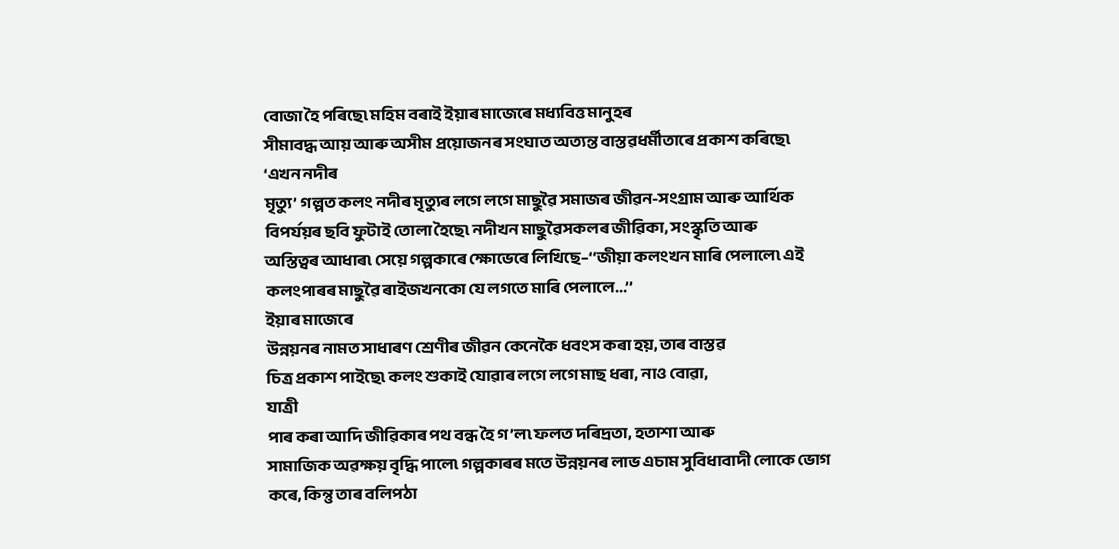বোজা হৈ পৰিছে৷ মহিম বৰাই ইয়াৰ মাজেৰে মধ্যবিত্ত মানুহৰ
সীমাবদ্ধ আয় আৰু অসীম প্ৰয়োজনৰ সংঘাত অত্যন্ত বাস্তৱধৰ্মীতাৰে প্ৰকাশ কৰিছে৷
‘এখন নদীৰ
মৃত্যু’ গল্পত কলং নদীৰ মৃত্যুৰ লগে লগে মাছুৱৈ সমাজৰ জীৱন-সংগ্ৰাম আৰু আৰ্থিক
বিপৰ্যয়ৰ ছবি ফুটাই তোলা হৈছে৷ নদীখন মাছুৱৈসকলৰ জীৱিকা, সংস্কৃতি আৰু
অস্তিত্বৰ আধাৰ৷ সেয়ে গল্পকাৰে ক্ষোভেৰে লিখিছে–‘‘জীয়া কলংখন মাৰি পেলালে৷ এই
কলংপাৰৰ মাছুৱৈ ৰাইজখনকো যে লগতে মাৰি পেলালে...’’
ইয়াৰ মাজেৰে
উন্নয়নৰ নামত সাধাৰণ শ্ৰেণীৰ জীৱন কেনেকৈ ধবংস কৰা হয়, তাৰ বাস্তৱ
চিত্ৰ প্ৰকাশ পাইছে৷ কলং শুকাই যোৱাৰ লগে লগে মাছ ধৰা, নাও বোৱা,
যাত্ৰী
পাৰ কৰা আদি জীৱিকাৰ পথ বন্ধ হৈ গ’ল৷ ফলত দৰিদ্ৰতা, হতাশা আৰু
সামাজিক অৱক্ষয় বৃদ্ধি পালে৷ গল্পকাৰৰ মতে উন্নয়নৰ লাভ এচাম সুবিধাবাদী লোকে ভোগ
কৰে, কিন্তু তাৰ বলিপঠা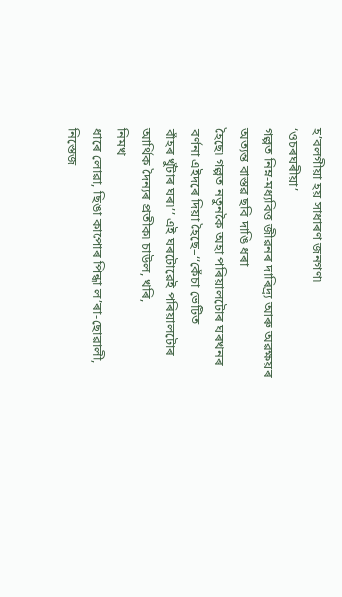হ’বলগীয়া হয় সাধাৰণ জনগণ৷
‘ওচৰঘৰীয়া’
গল্পত নিম্ন-মধ্যবিত্ত জীৱনৰ দাৰিদ্ৰ্য আৰু অৱক্ষয়ৰ অত্যন্ত বাস্তৱ ছবি দাঙি ধৰা
হৈছে৷ গল্পত নতুনকৈ অহা পৰিয়ালটোৰ ঘৰখনৰ বৰ্ণনা এইদৰে দিয়া হৈছে–‘‘কেঁচা ভেটিত
বাঁহৰ খুঁটাৰ ঘৰ৷’’ এই ঘৰটোৱেই পৰিয়ালটোৰ আৰ্থিক দৈন্যৰ প্ৰতীক৷ চাউল, খৰি,
নিমখ
ধাৰে লোৱা, ছিঙা কাপোৰ পিন্ধা ল’ৰা-ছোৱালী, নিস্তেজ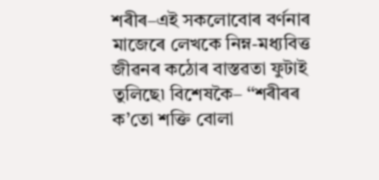শৰীৰ–এই সকলোবোৰ বৰ্ণনাৰ মাজেৰে লেখকে নিম্ন-মধ্যবিত্ত জীৱনৰ কঠোৰ বাস্তৱতা ফুটাই
তুলিছে৷ বিশেষকৈ– ‘‘শৰীৰৰ ক’তো শক্তি বোলা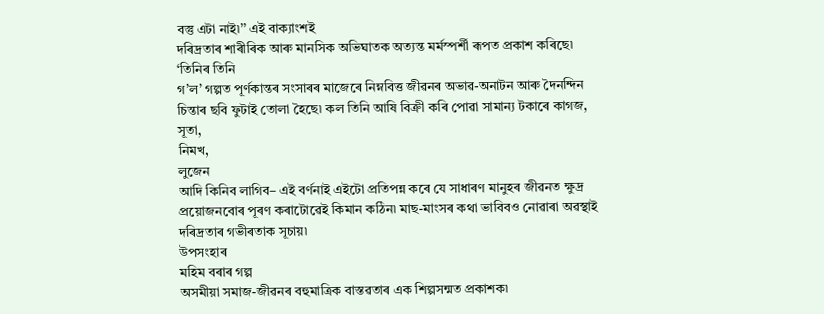বস্তু এটা নাই৷’’ এই বাক্যাংশই
দৰিদ্ৰতাৰ শাৰীৰিক আৰু মানসিক অভিঘাতক অত্যন্ত মৰ্মস্পৰ্শী ৰূপত প্ৰকাশ কৰিছে৷
‘তিনিৰ তিনি
গ’ল’ গল্পত পূৰ্ণকান্তৰ সংসাৰৰ মাজেৰে নিম্নবিত্ত জীৱনৰ অভাৱ-অনাটন আৰু দৈনন্দিন
চিন্তাৰ ছবি ফুটাই তোলা হৈছে৷ কল তিনি আষি বিক্ৰী কৰি পোৱা সামান্য টকাৰে কাগজ,
সূতা,
নিমখ,
লুজেন
আদি কিনিব লাগিব– এই বৰ্ণনাই এইটো প্ৰতিপন্ন কৰে যে সাধাৰণ মানুহৰ জীৱনত ক্ষুদ্ৰ
প্ৰয়োজনবোৰ পূৰণ কৰাটোৱেই কিমান কঠিন৷ মাছ-মাংসৰ কথা ভাবিবও নোৱাৰা অৱস্থাই
দৰিদ্ৰতাৰ গভীৰতাক সূচায়৷
উপসংহাৰ
মহিম বৰাৰ গল্প
অসমীয়া সমাজ-জীৱনৰ বহুমাত্ৰিক বাস্তৱতাৰ এক শিল্পসন্মত প্ৰকাশক৷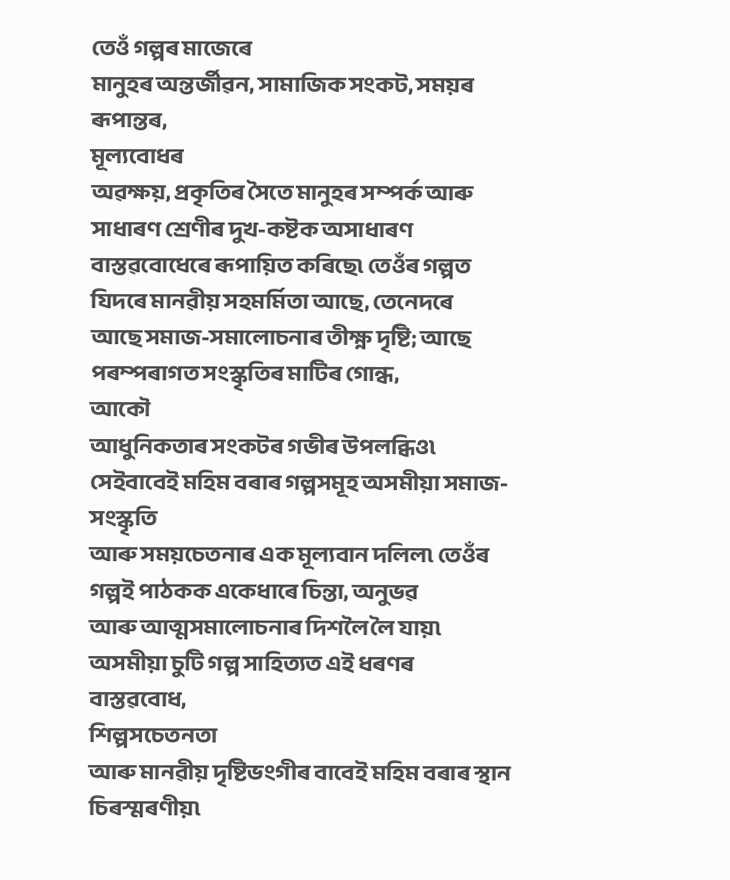তেওঁ গল্পৰ মাজেৰে
মানুহৰ অন্তৰ্জীৱন, সামাজিক সংকট, সময়ৰ ৰূপান্তৰ,
মূল্যবোধৰ
অৱক্ষয়, প্ৰকৃতিৰ সৈতে মানুহৰ সম্পৰ্ক আৰু সাধাৰণ শ্ৰেণীৰ দুখ-কষ্টক অসাধাৰণ
বাস্তৱবোধেৰে ৰূপায়িত কৰিছে৷ তেওঁৰ গল্পত যিদৰে মানৱীয় সহমৰ্মিতা আছে, তেনেদৰে
আছে সমাজ-সমালোচনাৰ তীক্ষ্ণ দৃষ্টি; আছে পৰম্পৰাগত সংস্কৃতিৰ মাটিৰ গোন্ধ,
আকৌ
আধুনিকতাৰ সংকটৰ গভীৰ উপলব্ধিও৷ সেইবাবেই মহিম বৰাৰ গল্পসমূহ অসমীয়া সমাজ-সংস্কৃতি
আৰু সময়চেতনাৰ এক মূল্যবান দলিল৷ তেওঁৰ গল্পই পাঠকক একেধাৰে চিন্তা, অনুভৱ
আৰু আত্মসমালোচনাৰ দিশলৈ লৈ যায়৷ অসমীয়া চুটি গল্প সাহিত্যত এই ধৰণৰ বাস্তৱবোধ,
শিল্পসচেতনতা
আৰু মানৱীয় দৃষ্টিভংগীৰ বাবেই মহিম বৰাৰ স্থান চিৰস্মৰণীয়৷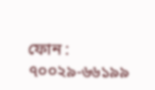ফোন : ৭০০২৯-৬৬১৯৯